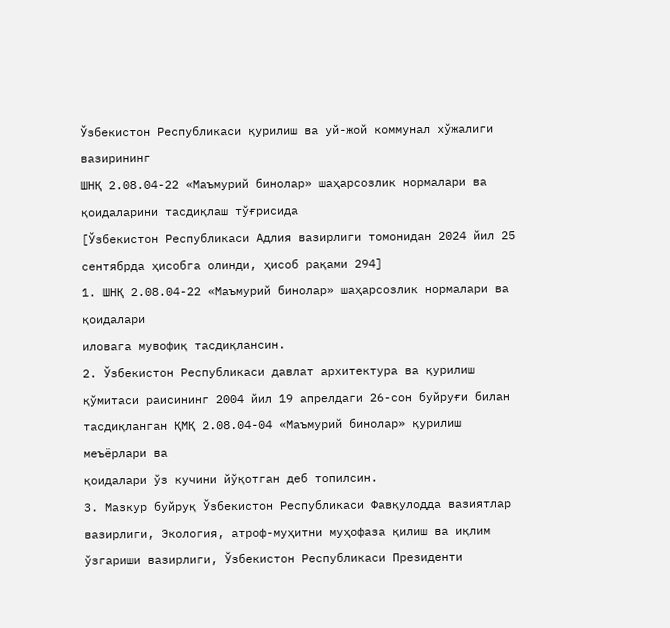Ўзбекистон Республикаси қурилиш ва уй-жой коммунал хўжалиги вазирининг
ШНҚ 2.08.04-22 «Маъмурий бинолар» шаҳарсозлик нормалари ва қоидаларини тасдиқлаш тўғрисида
[Ўзбекистон Республикаси Адлия вазирлиги томонидан 2024 йил 25 сентябрда ҳисобга олинди, ҳисоб рақами 294]
1. ШНҚ 2.08.04-22 «Маъмурий бинолар» шаҳарсозлик нормалари ва қоидалари
иловага мувофиқ тасдиқлансин.
2. Ўзбекистон Республикаси давлат архитектура ва қурилиш қўмитаси раисининг 2004 йил 19 апрелдаги 26-сон буйруғи билан тасдиқланган ҚМҚ 2.08.04-04 «Маъмурий бинолар» қурилиш меъёрлари ва
қоидалари ўз кучини йўқотган деб топилсин.
3. Мазкур буйруқ Ўзбекистон Республикаси Фавқулодда вазиятлар вазирлиги, Экология, атроф-муҳитни муҳофаза қилиш ва иқлим ўзгариши вазирлиги, Ўзбекистон Республикаси Президенти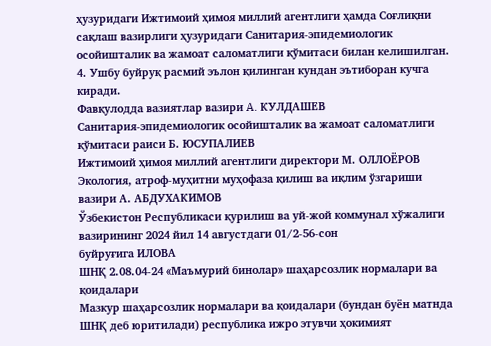ҳузуридаги Ижтимоий ҳимоя миллий агентлиги ҳамда Соғлиқни сақлаш вазирлиги ҳузуридаги Санитария-эпидемиологик осойишталик ва жамоат саломатлиги қўмитаси билан келишилган.
4. Ушбу буйруқ расмий эълон қилинган кундан эътиборан кучга киради.
Фавқулодда вазиятлар вазири A. КУЛДАШЕВ
Санитария-эпидемиологик осойишталик ва жамоат саломатлиги қўмитаси раиси Б. ЮСУПАЛИЕВ
Ижтимоий ҳимоя миллий агентлиги директори М. ОЛЛОЁРОВ
Экология, атроф-муҳитни муҳофаза қилиш ва иқлим ўзгариши вазири А. АБДУХАКИМОВ
Ўзбекистон Республикаси қурилиш ва уй-жой коммунал хўжалиги вазирининг 2024 йил 14 августдаги 01/2-56-сон
буйруғига ИЛОВА
ШНҚ 2.08.04-24 «Маъмурий бинолар» шаҳарсозлик нормалари ва қоидалари
Мазкур шаҳарсозлик нормалари ва қоидалари (бундан буён матнда ШНҚ деб юритилади) республика ижро этувчи ҳокимият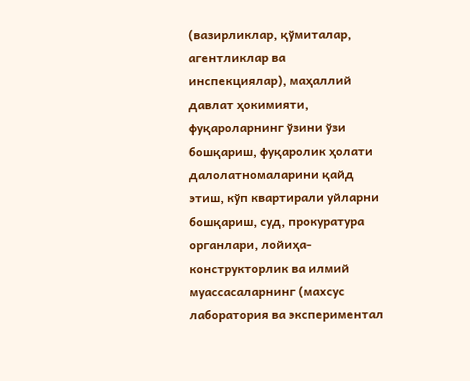(вазирликлар, қўмиталар, агентликлар ва инспекциялар), маҳаллий давлат ҳокимияти, фуқароларнинг ўзини ўзи бошқариш, фуқаролик ҳолати далолатномаларини қайд этиш, кўп квартирали уйларни бошқариш, суд, прокуратура органлари, лойиҳа-конструкторлик ва илмий муассасаларнинг (махсус лаборатория ва экспериментал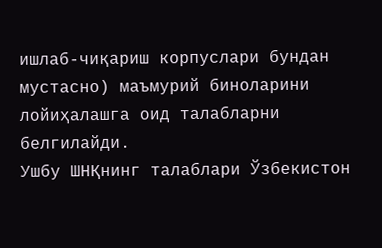ишлаб-чиқариш корпуслари бундан мустасно) маъмурий биноларини лойиҳалашга оид талабларни белгилайди.
Ушбу ШНҚнинг талаблари Ўзбекистон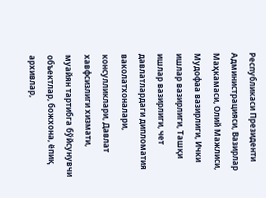Республикаси Президенти Администрацияси, Вазирлар Маҳкамаси, Олий Мажлиси, Мудофаа вазирлиги, Ички ишлар вазирлиги, Ташқи ишлар вазирлиги, чет давлатлардаги дипломатия ваколатхоналари, консулликлари, Давлат хавфсизлиги хизмати, муайян тартибга бўйсунувчи объектлар, божхона, ёпиқ архивлар,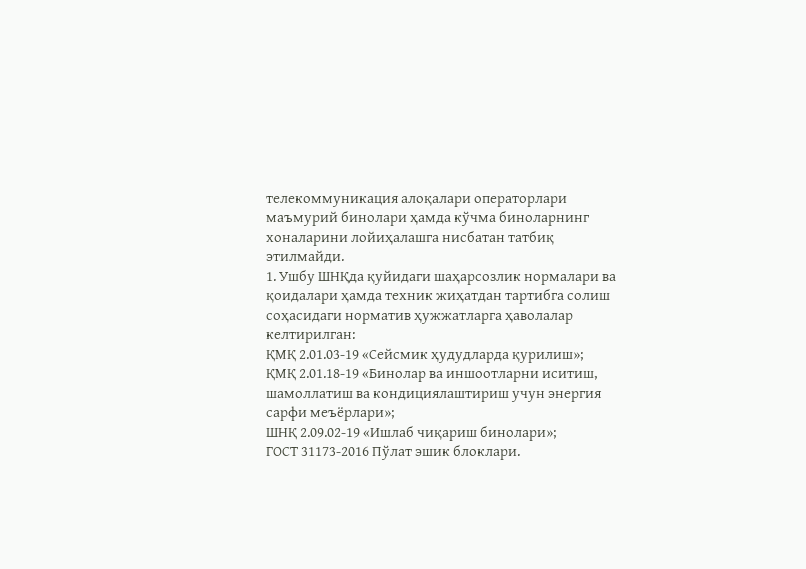телекоммуникация алоқалари операторлари маъмурий бинолари ҳамда кўчма биноларнинг хоналарини лойиҳалашга нисбатан татбиқ этилмайди.
1. Ушбу ШНҚда қуйидаги шаҳарсозлик нормалари ва қоидалари ҳамда техник жиҳатдан тартибга солиш соҳасидаги норматив ҳужжатларга ҳаволалар келтирилган:
ҚМҚ 2.01.03-19 «Сейсмик ҳудудларда қурилиш»;
ҚМҚ 2.01.18-19 «Бинолар ва иншоотларни иситиш, шамоллатиш ва кондициялаштириш учун энергия сарфи меъёрлари»;
ШНҚ 2.09.02-19 «Ишлаб чиқариш бинолари»;
ГОСТ 31173-2016 Пўлат эшик блоклари.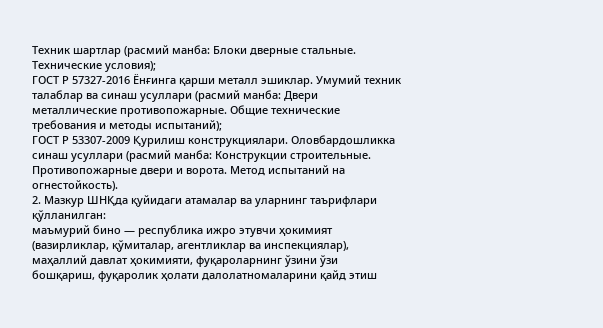Техник шартлар (расмий манба: Блоки дверные стальные. Технические условия);
ГОСТ Р 57327-2016 Ёнғинга қарши металл эшиклар. Умумий техник талаблар ва синаш усуллари (расмий манба: Двери металлические противопожарные. Общие технические требования и методы испытаний);
ГОСТ Р 53307-2009 Қурилиш конструкциялари. Оловбардошликка синаш усуллари (расмий манба: Конструкции строительные. Противопожарные двери и ворота. Метод испытаний на огнестойкость).
2. Мазкур ШНҚда қуйидаги атамалар ва уларнинг таърифлари қўлланилган:
маъмурий бино — республика ижро этувчи ҳокимият (вазирликлар, қўмиталар, агентликлар ва инспекциялар), маҳаллий давлат ҳокимияти, фуқароларнинг ўзини ўзи бошқариш, фуқаролик ҳолати далолатномаларини қайд этиш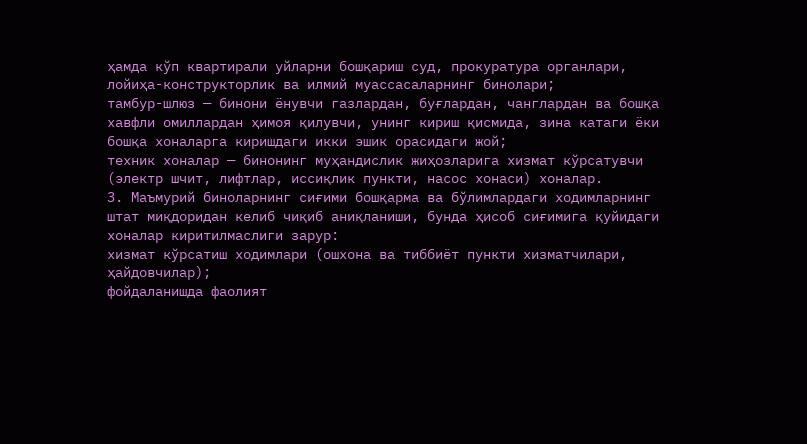ҳамда кўп квартирали уйларни бошқариш суд, прокуратура органлари, лойиҳа-конструкторлик ва илмий муассасаларнинг бинолари;
тамбур-шлюз — бинони ёнувчи газлардан, буғлардан, чанглардан ва бошқа хавфли омиллардан ҳимоя қилувчи, унинг кириш қисмида, зина катаги ёки бошқа хоналарга киришдаги икки эшик орасидаги жой;
техник хоналар — бинонинг муҳандислик жиҳозларига хизмат кўрсатувчи (электр шчит, лифтлар, иссиқлик пункти, насос хонаси) хоналар.
3. Маъмурий биноларнинг сиғими бошқарма ва бўлимлардаги ходимларнинг штат миқдоридан келиб чиқиб аниқланиши, бунда ҳисоб сиғимига қуйидаги хоналар киритилмаслиги зарур:
хизмат кўрсатиш ходимлари (ошхона ва тиббиёт пункти хизматчилари, ҳайдовчилар);
фойдаланишда фаолият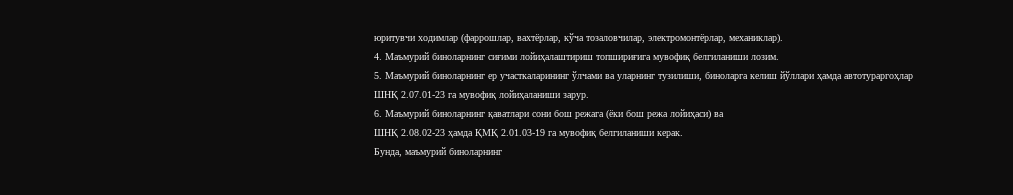юритувчи ходимлар (фаррошлар, вахтёрлар, кўча тозаловчилар, электромонтёрлар, механиклар).
4. Маъмурий биноларнинг сиғими лойиҳалаштириш топшириғига мувофиқ белгиланиши лозим.
5. Маъмурий биноларнинг ер участкаларининг ўлчами ва уларнинг тузилиши, биноларга келиш йўллари ҳамда автотураргоҳлар
ШНҚ 2.07.01-23 га мувофиқ лойиҳаланиши зарур.
6. Маъмурий биноларнинг қаватлари сони бош режага (ёки бош режа лойиҳаси) ва
ШНҚ 2.08.02-23 ҳамда ҚМҚ 2.01.03-19 га мувофиқ белгиланиши керак.
Бунда, маъмурий биноларнинг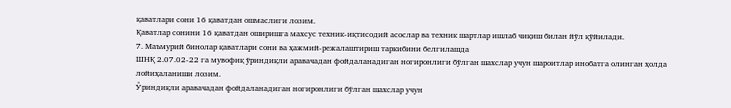қаватлари сони 16 қаватдан ошмаслиги лозим.
Қаватлар сонини 16 қаватдан оширишга махсус техник-иқтисодий асослар ва техник шартлар ишлаб чиқиш билан йўл қўйилади.
7. Маъмурий бинолар қаватлари сони ва ҳажмий-режалаштириш таркибини белгилашда
ШНҚ 2.07.02-22 га мувофиқ ўриндиқли аравачадан фойдаланадиган ногиронлиги бўлган шахслар учун шароитлар инобатга олинган ҳолда лойиҳаланиши лозим.
Ўриндиқли аравачадан фойдаланадиган ногиронлиги бўлган шахслар учун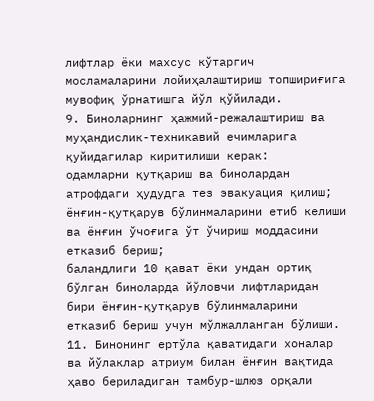лифтлар ёки махсус кўтаргич мосламаларини лойиҳалаштириш топшириғига мувофиқ ўрнатишга йўл қўйилади.
9. Биноларнинг ҳажмий-режалаштириш ва муҳандислик-техникавий ечимларига қуйидагилар киритилиши керак:
одамларни қутқариш ва бинолардан атрофдаги ҳудудга тез эвакуация қилиш;
ёнғин-қутқарув бўлинмаларини етиб келиши ва ёнғин ўчоғига ўт ўчириш моддасини етказиб бериш;
баландлиги 10 қават ёки ундан ортиқ бўлган биноларда йўловчи лифтларидан бири ёнғин-қутқарув бўлинмаларини етказиб бериш учун мўлжалланган бўлиши.
11. Бинонинг ертўла қаватидаги хоналар ва йўлаклар атриум билан ёнғин вақтида ҳаво бериладиган тамбур-шлюз орқали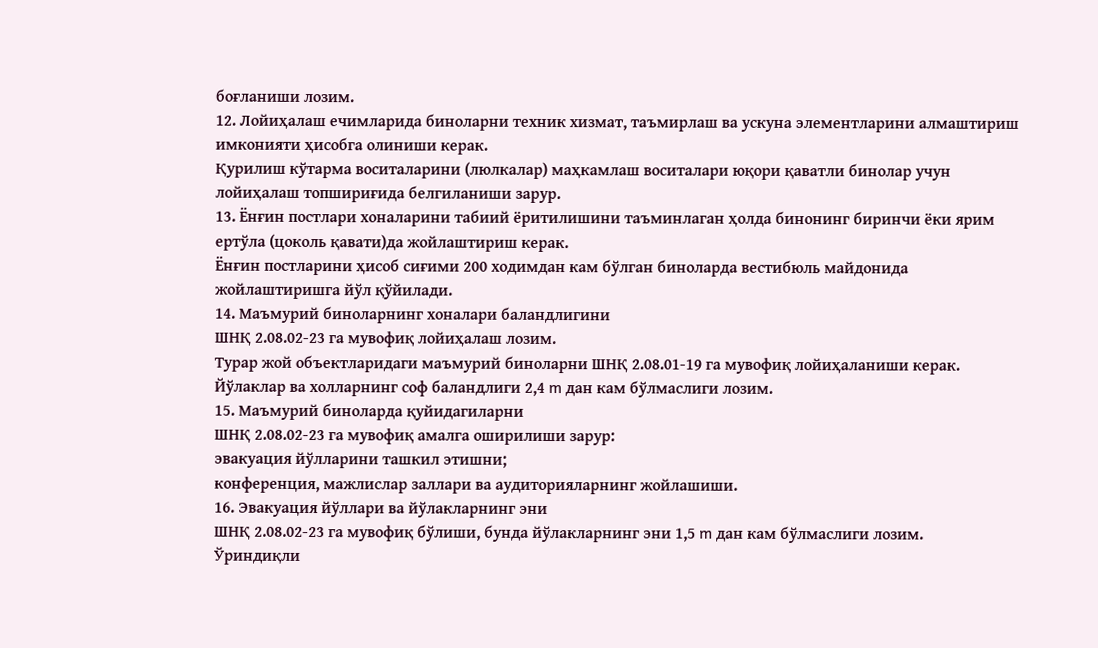боғланиши лозим.
12. Лойиҳалаш ечимларида биноларни техник хизмат, таъмирлаш ва ускуна элементларини алмаштириш имконияти ҳисобга олиниши керак.
Қурилиш кўтарма воситаларини (люлкалар) маҳкамлаш воситалари юқори қаватли бинолар учун лойиҳалаш топшириғида белгиланиши зарур.
13. Ёнғин постлари хоналарини табиий ёритилишини таъминлаган ҳолда бинонинг биринчи ёки ярим ертўла (цоколь қавати)да жойлаштириш керак.
Ёнғин постларини ҳисоб сиғими 200 ходимдан кам бўлган биноларда вестибюль майдонида жойлаштиришга йўл қўйилади.
14. Маъмурий биноларнинг хоналари баландлигини
ШНҚ 2.08.02-23 га мувофиқ лойиҳалаш лозим.
Турар жой объектларидаги маъмурий биноларни ШНҚ 2.08.01-19 га мувофиқ лойиҳаланиши керак.
Йўлаклар ва холларнинг соф баландлиги 2,4 m дан кам бўлмаслиги лозим.
15. Маъмурий биноларда қуйидагиларни
ШНҚ 2.08.02-23 га мувофиқ амалга оширилиши зарур:
эвакуация йўлларини ташкил этишни;
конференция, мажлислар заллари ва аудиторияларнинг жойлашиши.
16. Эвакуация йўллари ва йўлакларнинг эни
ШНҚ 2.08.02-23 га мувофиқ бўлиши, бунда йўлакларнинг эни 1,5 m дан кам бўлмаслиги лозим.
Ўриндиқли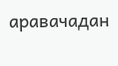аравачадан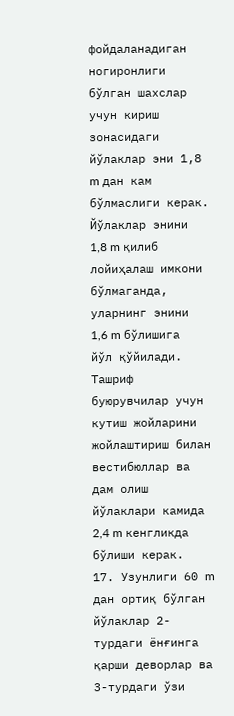фойдаланадиган ногиронлиги бўлган шахслар учун кириш зонасидаги йўлаклар эни 1,8 m дан кам бўлмаслиги керак.
Йўлаклар энини 1,8 m қилиб лойиҳалаш имкони бўлмаганда, уларнинг энини 1,6 m бўлишига йўл қўйилади.
Ташриф буюрувчилар учун кутиш жойларини жойлаштириш билан вестибюллар ва дам олиш йўлаклари камида 2,4 m кенгликда бўлиши керак.
17. Узунлиги 60 m дан ортиқ бўлган йўлаклар 2-турдаги ёнғинга қарши деворлар ва 3-турдаги ўзи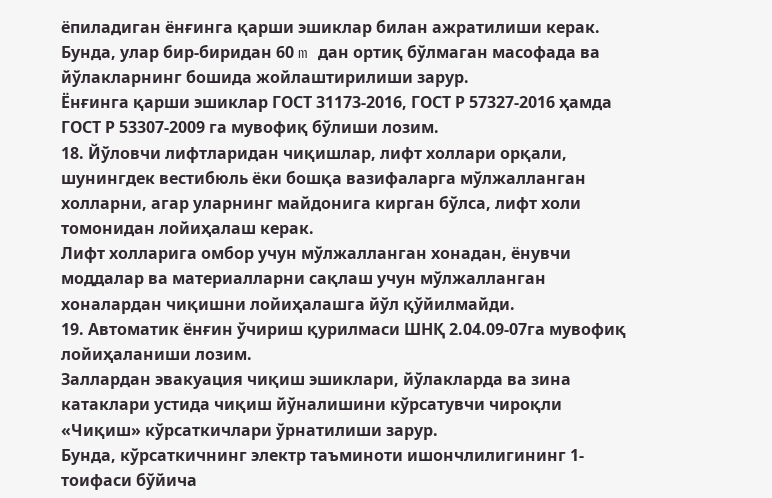ёпиладиган ёнғинга қарши эшиклар билан ажратилиши керак.
Бунда, улар бир-биридан 60 m дан ортиқ бўлмаган масофада ва йўлакларнинг бошида жойлаштирилиши зарур.
Ёнғинга қарши эшиклар ГОСТ 31173-2016, ГОСТ Р 57327-2016 ҳамда ГОСТ Р 53307-2009 га мувофиқ бўлиши лозим.
18. Йўловчи лифтларидан чиқишлар, лифт холлари орқали, шунингдек вестибюль ёки бошқа вазифаларга мўлжалланган холларни, агар уларнинг майдонига кирган бўлса, лифт холи томонидан лойиҳалаш керак.
Лифт холларига омбор учун мўлжалланган хонадан, ёнувчи моддалар ва материалларни сақлаш учун мўлжалланган хоналардан чиқишни лойиҳалашга йўл қўйилмайди.
19. Автоматик ёнғин ўчириш қурилмаси ШНҚ 2.04.09-07га мувофиқ лойиҳаланиши лозим.
Заллардан эвакуация чиқиш эшиклари, йўлакларда ва зина катаклари устида чиқиш йўналишини кўрсатувчи чироқли «Чиқиш» кўрсаткичлари ўрнатилиши зарур.
Бунда, кўрсаткичнинг электр таъминоти ишончлилигининг 1-тоифаси бўйича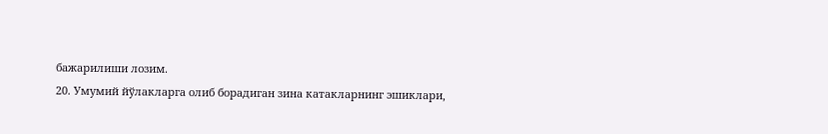бажарилиши лозим.
20. Умумий йўлакларга олиб борадиган зина катакларнинг эшиклари,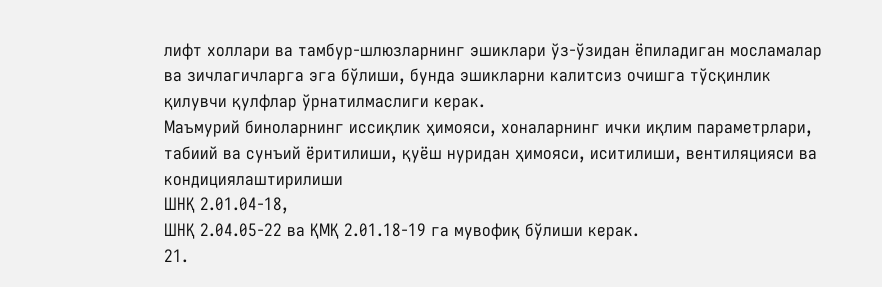лифт холлари ва тамбур-шлюзларнинг эшиклари ўз-ўзидан ёпиладиган мосламалар ва зичлагичларга эга бўлиши, бунда эшикларни калитсиз очишга тўсқинлик қилувчи қулфлар ўрнатилмаслиги керак.
Маъмурий биноларнинг иссиқлик ҳимояси, хоналарнинг ички иқлим параметрлари, табиий ва сунъий ёритилиши, қуёш нуридан ҳимояси, иситилиши, вентиляцияси ва кондициялаштирилиши
ШНҚ 2.01.04-18,
ШНҚ 2.04.05-22 ва ҚМҚ 2.01.18-19 га мувофиқ бўлиши керак.
21.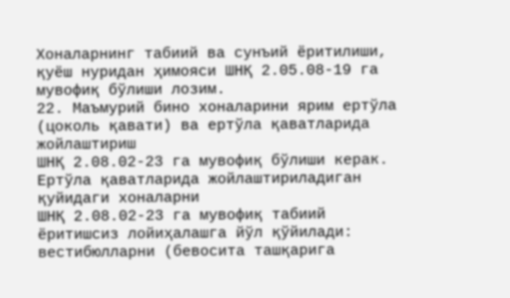Хоналарнинг табиий ва сунъий ёритилиши, қуёш нуридан ҳимояси ШНҚ 2.05.08-19 га мувофиқ бўлиши лозим.
22. Маъмурий бино хоналарини ярим ертўла (цоколь қавати) ва ертўла қаватларида жойлаштириш
ШНҚ 2.08.02-23 га мувофиқ бўлиши керак.
Ертўла қаватларида жойлаштириладиган қуйидаги хоналарни
ШНҚ 2.08.02-23 га мувофиқ табиий ёритишсиз лойиҳалашга йўл қўйилади:
вестибюлларни (бевосита ташқарига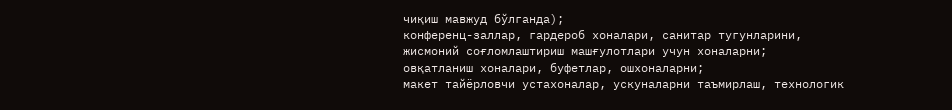чиқиш мавжуд бўлганда);
конференц-заллар, гардероб хоналари, санитар тугунларини,
жисмоний соғломлаштириш машғулотлари учун хоналарни;
овқатланиш хоналари, буфетлар, ошхоналарни;
макет тайёрловчи устахоналар, ускуналарни таъмирлаш, технологик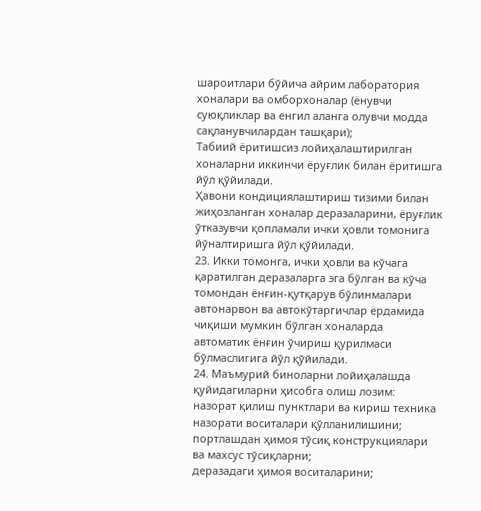шароитлари бўйича айрим лаборатория хоналари ва омборхоналар (ёнувчи суюқликлар ва енгил аланга олувчи модда сақланувчилардан ташқари);
Табиий ёритишсиз лойиҳалаштирилган хоналарни иккинчи ёруғлик билан ёритишга йўл қўйилади.
Ҳавони кондициялаштириш тизими билан жиҳозланган хоналар деразаларини, ёруғлик ўтказувчи қопламали ички ҳовли томонига йўналтиришга йўл қўйилади.
23. Икки томонга, ички ҳовли ва кўчага қаратилган деразаларга эга бўлган ва кўча томондан ёнғин-қутқарув бўлинмалари автонарвон ва автокўтаргичлар ёрдамида чиқиши мумкин бўлган хоналарда автоматик ёнғин ўчириш қурилмаси бўлмаслигига йўл қўйилади.
24. Маъмурий биноларни лойиҳалашда қуйидагиларни ҳисобга олиш лозим:
назорат қилиш пунктлари ва кириш техника назорати воситалари қўлланилишини;
портлашдан ҳимоя тўсиқ конструкциялари ва махсус тўсиқларни;
деразадаги ҳимоя воситаларини;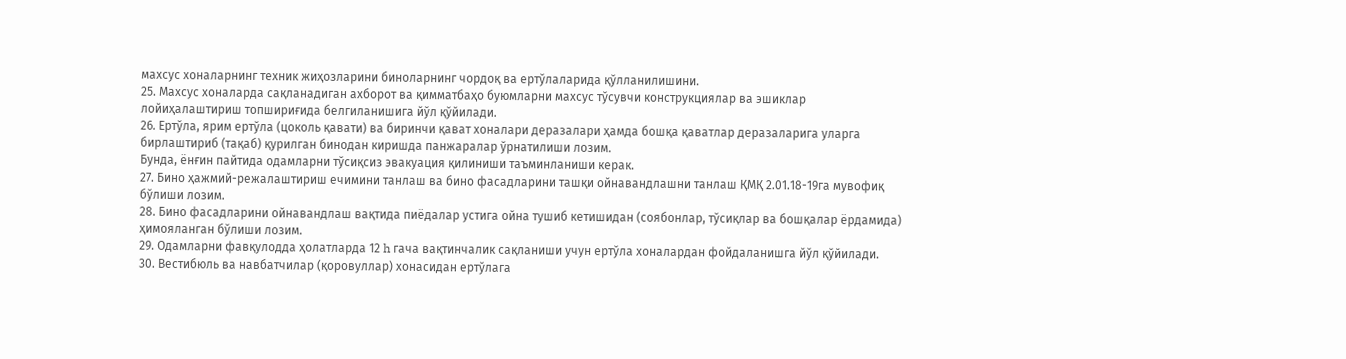махсус хоналарнинг техник жиҳозларини биноларнинг чордоқ ва ертўлаларида қўлланилишини.
25. Махсус хоналарда сақланадиган ахборот ва қимматбаҳо буюмларни махсус тўсувчи конструкциялар ва эшиклар лойиҳалаштириш топшириғида белгиланишига йўл қўйилади.
26. Ертўла, ярим ертўла (цоколь қавати) ва биринчи қават хоналари деразалари ҳамда бошқа қаватлар деразаларига уларга бирлаштириб (тақаб) қурилган бинодан киришда панжаралар ўрнатилиши лозим.
Бунда, ёнғин пайтида одамларни тўсиқсиз эвакуация қилиниши таъминланиши керак.
27. Бино ҳажмий-режалаштириш ечимини танлаш ва бино фасадларини ташқи ойнавандлашни танлаш ҚМҚ 2.01.18-19га мувофиқ бўлиши лозим.
28. Бино фасадларини ойнавандлаш вақтида пиёдалар устига ойна тушиб кетишидан (соябонлар, тўсиқлар ва бошқалар ёрдамида) ҳимояланган бўлиши лозим.
29. Одамларни фавқулодда ҳолатларда 12 h гача вақтинчалик сақланиши учун ертўла хоналардан фойдаланишга йўл қўйилади.
30. Вестибюль ва навбатчилар (қоровуллар) хонасидан ертўлага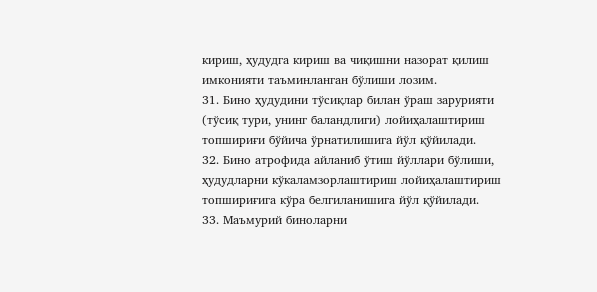кириш, ҳудудга кириш ва чиқишни назорат қилиш имконияти таъминланган бўлиши лозим.
31. Бино ҳудудини тўсиқлар билан ўраш зарурияти (тўсиқ тури, унинг баландлиги) лойиҳалаштириш топшириғи бўйича ўрнатилишига йўл қўйилади.
32. Бино атрофида айланиб ўтиш йўллари бўлиши, ҳудудларни кўкаламзорлаштириш лойиҳалаштириш топшириғига кўра белгиланишига йўл қўйилади.
33. Маъмурий биноларни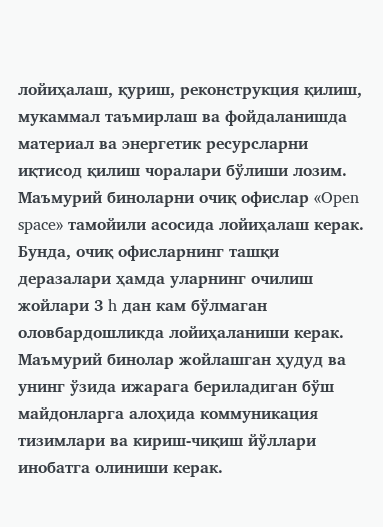лойиҳалаш, қуриш, реконструкция қилиш, мукаммал таъмирлаш ва фойдаланишда материал ва энергетик ресурсларни иқтисод қилиш чоралари бўлиши лозим.
Маъмурий биноларни очиқ офислар «Open space» тамойили асосида лойиҳалаш керак.
Бунда, очиқ офисларнинг ташқи деразалари ҳамда уларнинг очилиш жойлари 3 h дан кам бўлмаган оловбардошликда лойиҳаланиши керак.
Маъмурий бинолар жойлашган ҳудуд ва унинг ўзида ижарага бериладиган бўш майдонларга алоҳида коммуникация тизимлари ва кириш-чиқиш йўллари инобатга олиниши керак.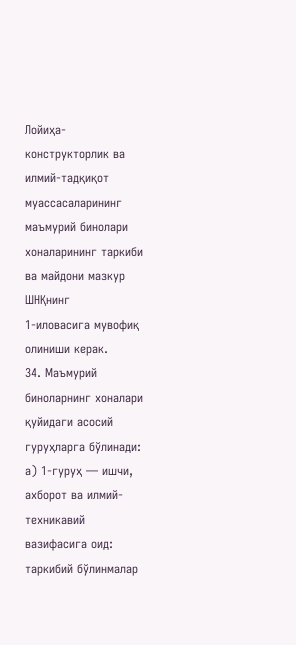Лойиҳа-конструкторлик ва илмий-тадқиқот муассасаларининг маъмурий бинолари хоналарининг таркиби ва майдони мазкур ШНҚнинг
1-иловасига мувофиқ олиниши керак.
34. Маъмурий биноларнинг хоналари қуйидаги асосий гуруҳларга бўлинади:
а) 1-гуруҳ — ишчи, ахборот ва илмий-техникавий вазифасига оид:
таркибий бўлинмалар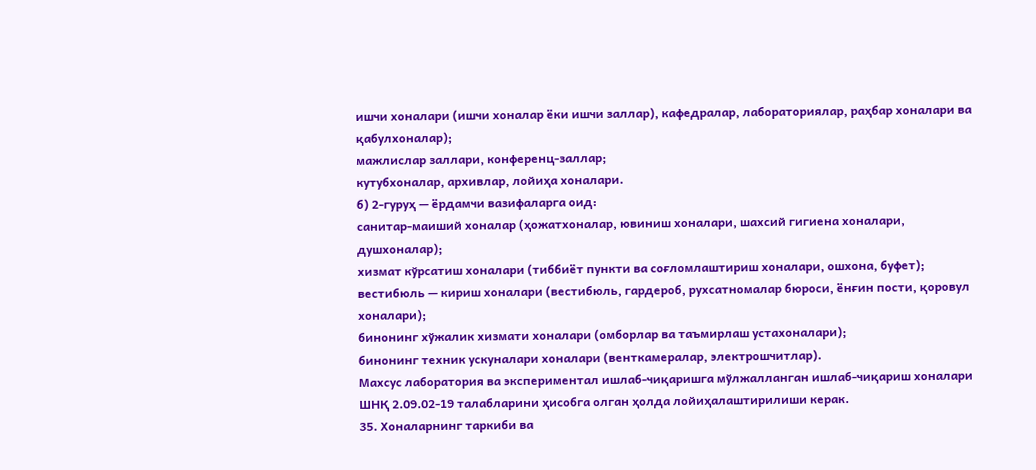ишчи хоналари (ишчи хоналар ёки ишчи заллар), кафедралар, лабораториялар, раҳбар хоналари ва қабулхоналар);
мажлислар заллари, конференц-заллар;
кутубхоналар, архивлар, лойиҳа хоналари.
б) 2-гуруҳ — ёрдамчи вазифаларга оид:
санитар-маиший хоналар (ҳожатхоналар, ювиниш хоналари, шахсий гигиена хоналари, душхоналар);
хизмат кўрсатиш хоналари (тиббиёт пункти ва соғломлаштириш хоналари, ошхона, буфет);
вестибюль — кириш хоналари (вестибюль, гардероб, рухсатномалар бюроси, ёнғин пости, қоровул хоналари);
бинонинг хўжалик хизмати хоналари (омборлар ва таъмирлаш устахоналари);
бинонинг техник ускуналари хоналари (венткамералар, электрошчитлар).
Махсус лаборатория ва экспериментал ишлаб-чиқаришга мўлжалланган ишлаб-чиқариш хоналари ШНҚ 2.09.02-19 талабларини ҳисобга олган ҳолда лойиҳалаштирилиши керак.
35. Хоналарнинг таркиби ва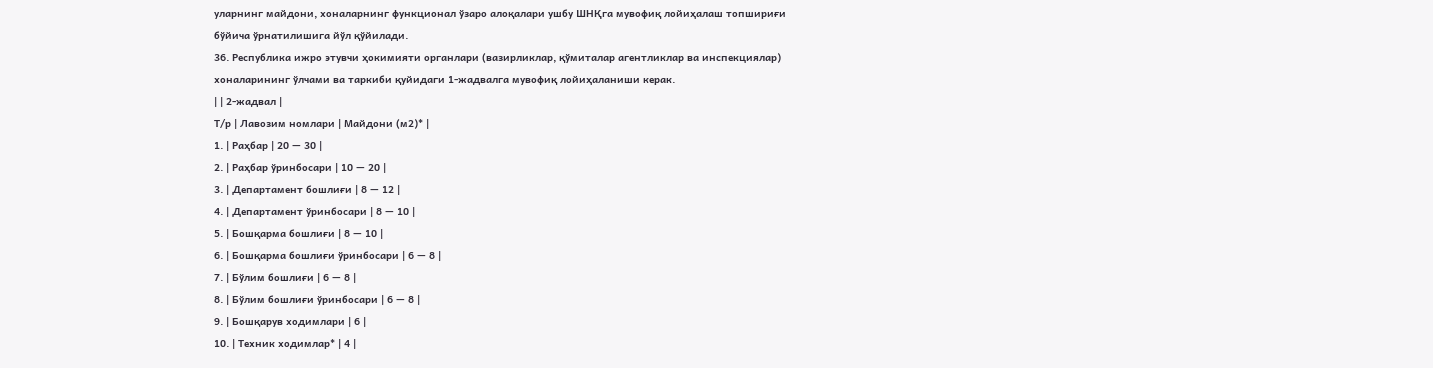уларнинг майдони, хоналарнинг функционал ўзаро алоқалари ушбу ШНҚга мувофиқ лойиҳалаш топшириғи бўйича ўрнатилишига йўл қўйилади.
36. Республика ижро этувчи ҳокимияти органлари (вазирликлар, қўмиталар агентликлар ва инспекциялар) хоналарининг ўлчами ва таркиби қуйидаги 1-жадвалга мувофиқ лойиҳаланиши керак.
| | 2-жадвал |
Т/р | Лавозим номлари | Майдони (м2)* |
1. | Раҳбар | 20 — 30 |
2. | Раҳбар ўринбосари | 10 — 20 |
3. | Департамент бошлиғи | 8 — 12 |
4. | Департамент ўринбосари | 8 — 10 |
5. | Бошқарма бошлиғи | 8 — 10 |
6. | Бошқарма бошлиғи ўринбосари | 6 — 8 |
7. | Бўлим бошлиғи | 6 — 8 |
8. | Бўлим бошлиғи ўринбосари | 6 — 8 |
9. | Бошқарув ходимлари | 6 |
10. | Техник ходимлар* | 4 |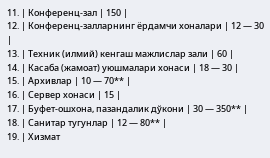11. | Конференц-зал | 150 |
12. | Конференц-залларнинг ёрдамчи хоналари | 12 — 30 |
13. | Техник (илмий) кенгаш мажлислар зали | 60 |
14. | Касаба (жамоат) уюшмалари хонаси | 18 — 30 |
15. | Архивлар | 10 — 70** |
16. | Сервер хонаси | 15 |
17. | Буфет-ошхона, пазандалик дўкони | 30 — 350** |
18. | Санитар тугунлар | 12 — 80** |
19. | Хизмат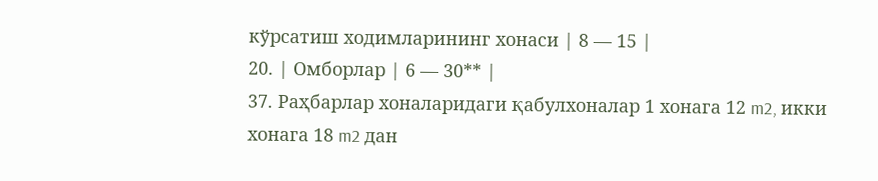кўрсатиш ходимларининг хонаси | 8 — 15 |
20. | Омборлар | 6 — 30** |
37. Раҳбарлар хоналаридаги қабулхоналар 1 хонага 12 m2, икки хонага 18 m2 дан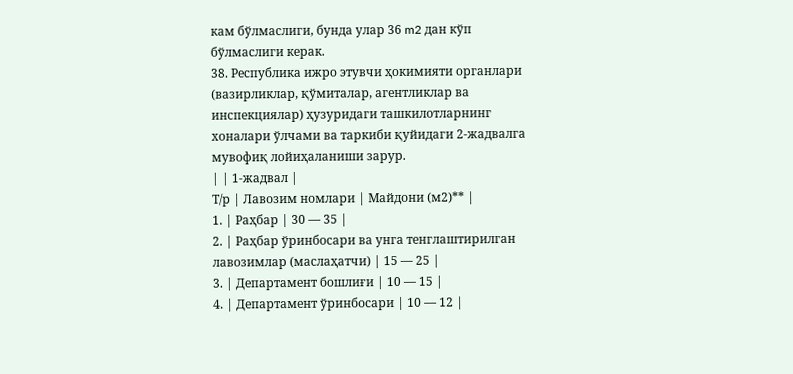кам бўлмаслиги, бунда улар 36 m2 дан кўп бўлмаслиги керак.
38. Республика ижро этувчи ҳокимияти органлари (вазирликлар, қўмиталар, агентликлар ва инспекциялар) ҳузуридаги ташкилотларнинг хоналари ўлчами ва таркиби қуйидаги 2-жадвалга мувофиқ лойиҳаланиши зарур.
| | 1-жадвал |
Т/р | Лавозим номлари | Майдони (м2)** |
1. | Раҳбар | 30 — 35 |
2. | Раҳбар ўринбосари ва унга тенглаштирилган лавозимлар (маслаҳатчи) | 15 — 25 |
3. | Департамент бошлиғи | 10 — 15 |
4. | Департамент ўринбосари | 10 — 12 |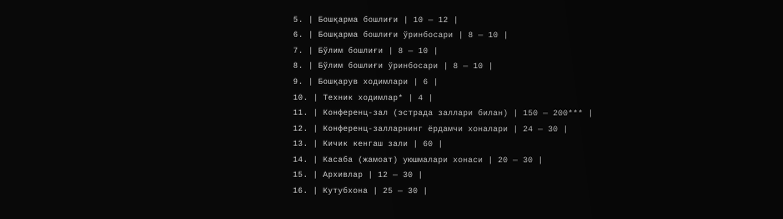5. | Бошқарма бошлиғи | 10 — 12 |
6. | Бошқарма бошлиғи ўринбосари | 8 — 10 |
7. | Бўлим бошлиғи | 8 — 10 |
8. | Бўлим бошлиғи ўринбосари | 8 — 10 |
9. | Бошқарув ходимлари | 6 |
10. | Техник ходимлар* | 4 |
11. | Конференц-зал (эстрада заллари билан) | 150 — 200*** |
12. | Конференц-залларнинг ёрдамчи хоналари | 24 — 30 |
13. | Кичик кенгаш зали | 60 |
14. | Касаба (жамоат) уюшмалари хонаси | 20 — 30 |
15. | Архивлар | 12 — 30 |
16. | Кутубхона | 25 — 30 |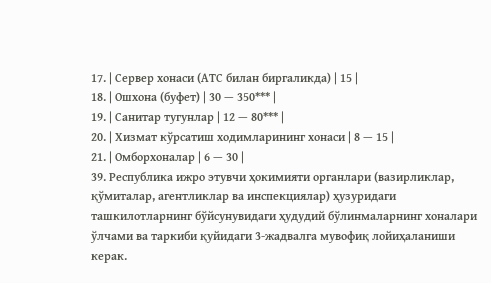17. | Сервер хонаси (АТС билан биргаликда) | 15 |
18. | Ошхона (буфет) | 30 — 350*** |
19. | Санитар тугунлар | 12 — 80*** |
20. | Хизмат кўрсатиш ходимларининг хонаси | 8 — 15 |
21. | Омборхоналар | 6 — 30 |
39. Республика ижро этувчи ҳокимияти органлари (вазирликлар, қўмиталар, агентликлар ва инспекциялар) ҳузуридаги ташкилотларнинг бўйсунувидаги ҳудудий бўлинмаларнинг хоналари ўлчами ва таркиби қуйидаги 3-жадвалга мувофиқ лойиҳаланиши керак.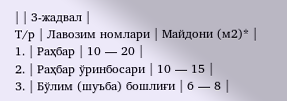| | 3-жадвал |
Т/р | Лавозим номлари | Майдони (м2)* |
1. | Раҳбар | 10 — 20 |
2. | Раҳбар ўринбосари | 10 — 15 |
3. | Бўлим (шуъба) бошлиғи | 6 — 8 |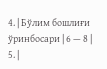4. | Бўлим бошлиғи ўринбосари | 6 — 8 |
5. |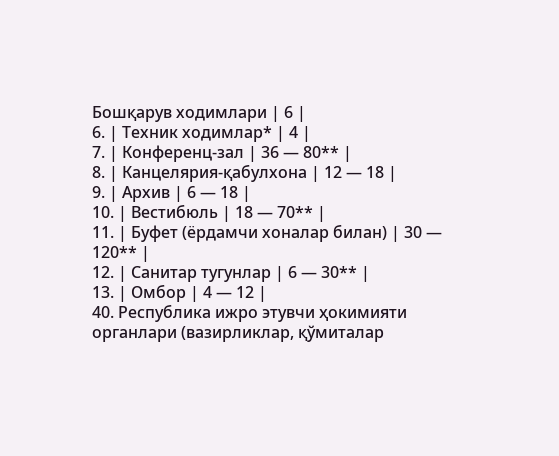Бошқарув ходимлари | 6 |
6. | Техник ходимлар* | 4 |
7. | Конференц-зал | 36 — 80** |
8. | Канцелярия-қабулхона | 12 — 18 |
9. | Архив | 6 — 18 |
10. | Вестибюль | 18 — 70** |
11. | Буфет (ёрдамчи хоналар билан) | 30 — 120** |
12. | Санитар тугунлар | 6 — 30** |
13. | Омбор | 4 — 12 |
40. Республика ижро этувчи ҳокимияти органлари (вазирликлар, қўмиталар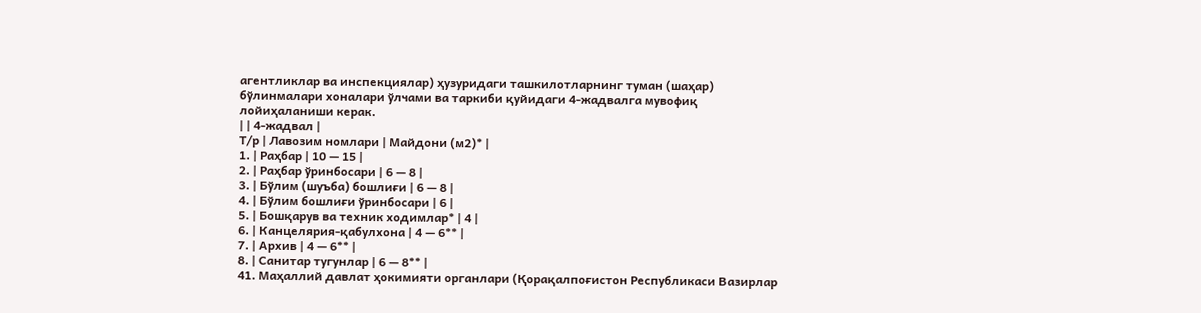агентликлар ва инспекциялар) ҳузуридаги ташкилотларнинг туман (шаҳар) бўлинмалари хоналари ўлчами ва таркиби қуйидаги 4-жадвалга мувофиқ лойиҳаланиши керак.
| | 4-жадвал |
Т/р | Лавозим номлари | Майдони (м2)* |
1. | Раҳбар | 10 — 15 |
2. | Раҳбар ўринбосари | 6 — 8 |
3. | Бўлим (шуъба) бошлиғи | 6 — 8 |
4. | Бўлим бошлиғи ўринбосари | 6 |
5. | Бошқарув ва техник ходимлар* | 4 |
6. | Канцелярия-қабулхона | 4 — 6** |
7. | Архив | 4 — 6** |
8. | Санитар тугунлар | 6 — 8** |
41. Маҳаллий давлат ҳокимияти органлари (Қорақалпоғистон Республикаси Вазирлар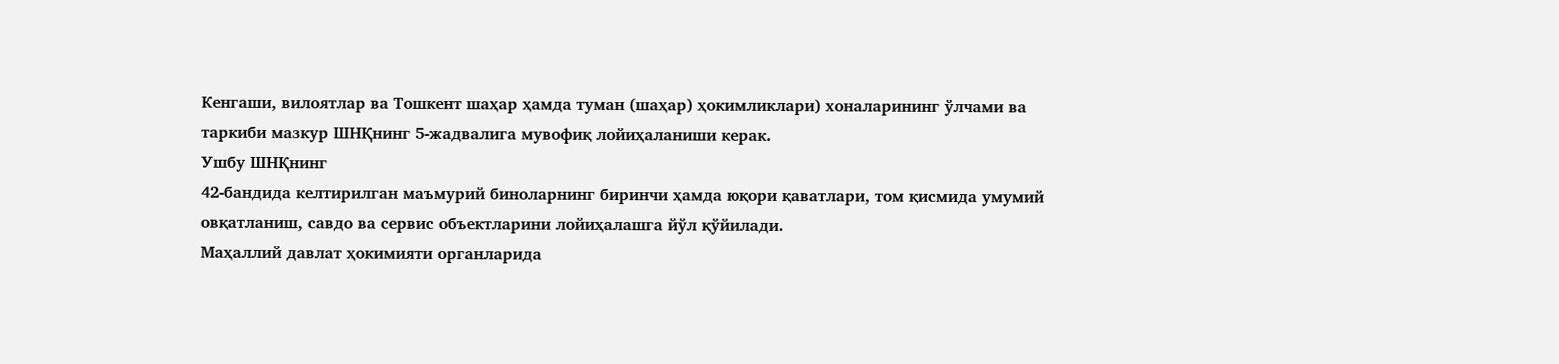Кенгаши, вилоятлар ва Тошкент шаҳар ҳамда туман (шаҳар) ҳокимликлари) хоналарининг ўлчами ва таркиби мазкур ШНҚнинг 5-жадвалига мувофиқ лойиҳаланиши керак.
Ушбу ШНҚнинг
42-бандида келтирилган маъмурий биноларнинг биринчи ҳамда юқори қаватлари, том қисмида умумий овқатланиш, савдо ва сервис объектларини лойиҳалашга йўл қўйилади.
Маҳаллий давлат ҳокимияти органларида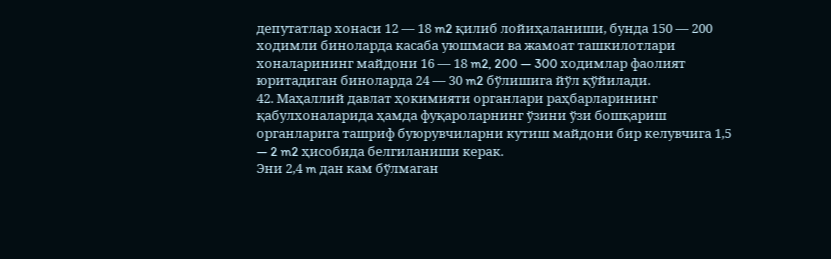депутатлар хонаси 12 — 18 m2 қилиб лойиҳаланиши, бунда 150 — 200 ходимли биноларда касаба уюшмаси ва жамоат ташкилотлари хоналарининг майдони 16 — 18 m2, 200 — 300 ходимлар фаолият юритадиган биноларда 24 — 30 m2 бўлишига йўл қўйилади.
42. Маҳаллий давлат ҳокимияти органлари раҳбарларининг қабулхоналарида ҳамда фуқароларнинг ўзини ўзи бошқариш органларига ташриф буюрувчиларни кутиш майдони бир келувчига 1,5 — 2 m2 ҳисобида белгиланиши керак.
Эни 2,4 m дан кам бўлмаган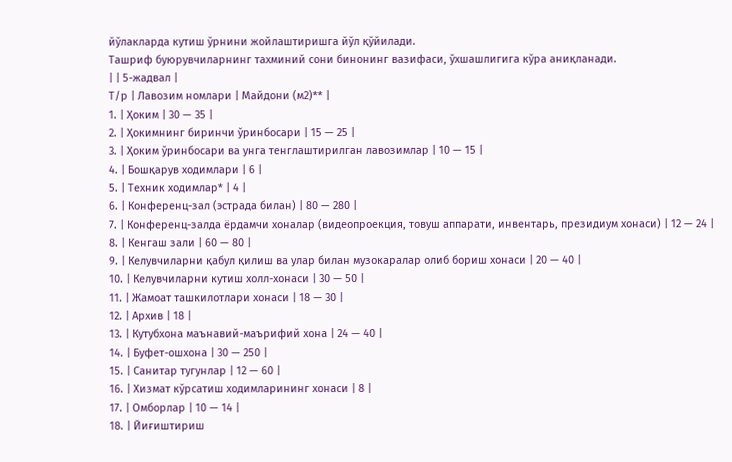йўлакларда кутиш ўрнини жойлаштиришга йўл қўйилади.
Ташриф буюрувчиларнинг тахминий сони бинонинг вазифаси, ўхшашлигига кўра аниқланади.
| | 5-жадвал |
Т/р | Лавозим номлари | Майдони (м2)** |
1. | Ҳоким | 30 — 35 |
2. | Ҳокимнинг биринчи ўринбосари | 15 — 25 |
3. | Ҳоким ўринбосари ва унга тенглаштирилган лавозимлар | 10 — 15 |
4. | Бошқарув ходимлари | 6 |
5. | Техник ходимлар* | 4 |
6. | Конференц-зал (эстрада билан) | 80 — 280 |
7. | Конференц-залда ёрдамчи хоналар (видеопроекция, товуш аппарати, инвентарь, президиум хонаси) | 12 — 24 |
8. | Кенгаш зали | 60 — 80 |
9. | Келувчиларни қабул қилиш ва улар билан музокаралар олиб бориш хонаси | 20 — 40 |
10. | Келувчиларни кутиш холл-хонаси | 30 — 50 |
11. | Жамоат ташкилотлари хонаси | 18 — 30 |
12. | Архив | 18 |
13. | Кутубхона маънавий-маърифий хона | 24 — 40 |
14. | Буфет-ошхона | 30 — 250 |
15. | Санитар тугунлар | 12 — 60 |
16. | Хизмат кўрсатиш ходимларининг хонаси | 8 |
17. | Омборлар | 10 — 14 |
18. | Йиғиштириш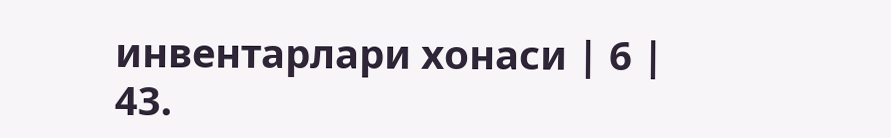инвентарлари хонаси | 6 |
43.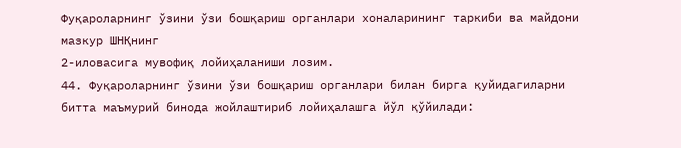Фуқароларнинг ўзини ўзи бошқариш органлари хоналарининг таркиби ва майдони мазкур ШНҚнинг
2-иловасига мувофиқ лойиҳаланиши лозим.
44. Фуқароларнинг ўзини ўзи бошқариш органлари билан бирга қуйидагиларни битта маъмурий бинода жойлаштириб лойиҳалашга йўл қўйилади: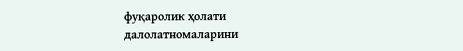фуқаролик ҳолати далолатномаларини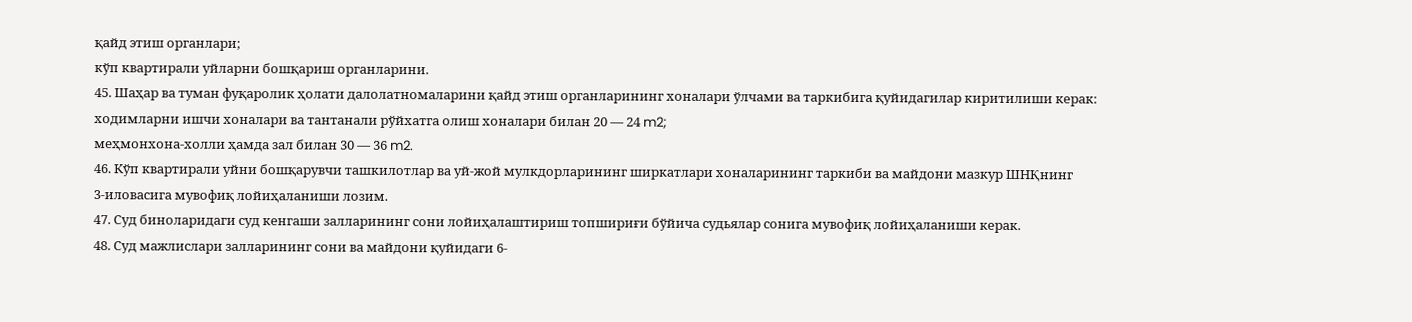қайд этиш органлари;
кўп квартирали уйларни бошқариш органларини.
45. Шаҳар ва туман фуқаролик ҳолати далолатномаларини қайд этиш органларининг хоналари ўлчами ва таркибига қуйидагилар киритилиши керак:
ходимларни ишчи хоналари ва тантанали рўйхатга олиш хоналари билан 20 — 24 m2;
меҳмонхона-холли ҳамда зал билан 30 — 36 m2.
46. Кўп квартирали уйни бошқарувчи ташкилотлар ва уй-жой мулкдорларининг ширкатлари хоналарининг таркиби ва майдони мазкур ШНҚнинг
3-иловасига мувофиқ лойиҳаланиши лозим.
47. Суд биноларидаги суд кенгаши залларининг сони лойиҳалаштириш топшириғи бўйича судьялар сонига мувофиқ лойиҳаланиши керак.
48. Суд мажлислари залларининг сони ва майдони қуйидаги 6-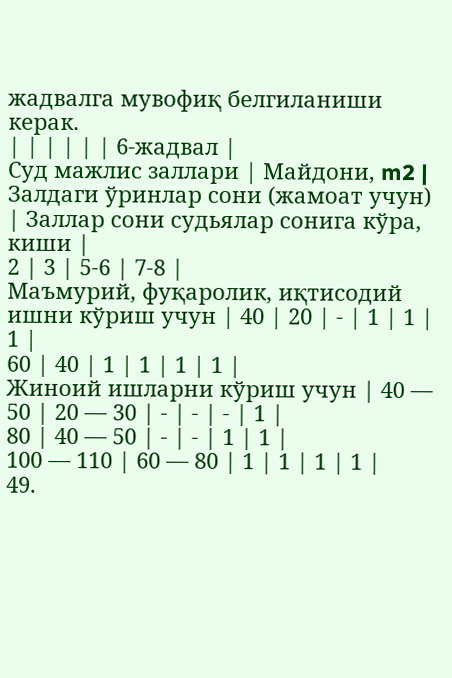жадвалга мувофиқ белгиланиши керак.
| | | | | | 6-жадвал |
Суд мажлис заллари | Майдони, m2 | Залдаги ўринлар сони (жамоат учун) | Заллар сони судьялар сонига кўра, киши |
2 | 3 | 5-6 | 7-8 |
Маъмурий, фуқаролик, иқтисодий ишни кўриш учун | 40 | 20 | - | 1 | 1 | 1 |
60 | 40 | 1 | 1 | 1 | 1 |
Жиноий ишларни кўриш учун | 40 — 50 | 20 — 30 | - | - | - | 1 |
80 | 40 — 50 | - | - | 1 | 1 |
100 — 110 | 60 — 80 | 1 | 1 | 1 | 1 |
49.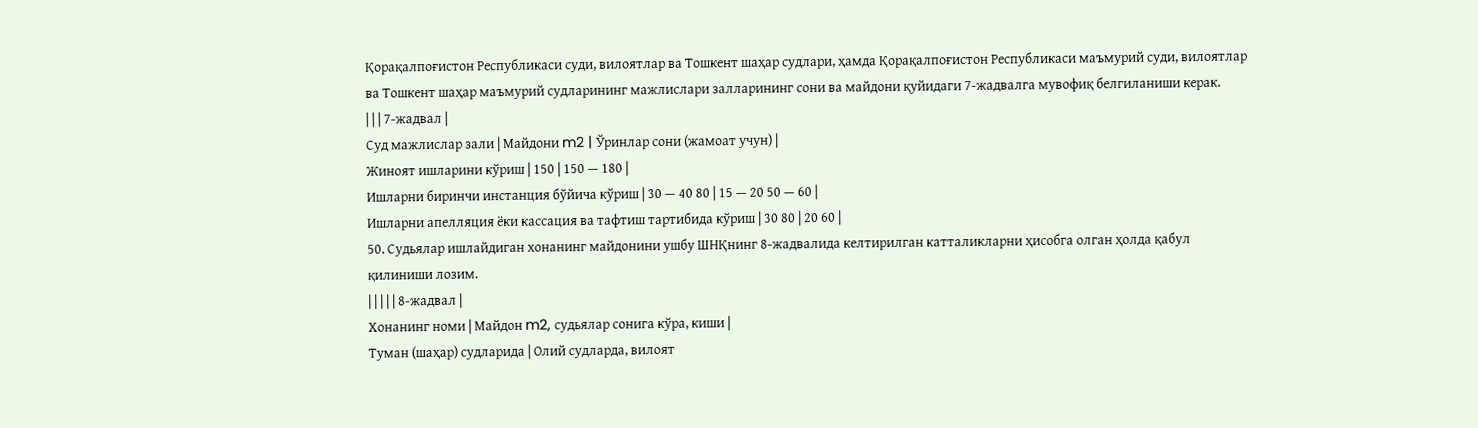Қорақалпоғистон Республикаси суди, вилоятлар ва Тошкент шаҳар судлари, ҳамда Қорақалпоғистон Республикаси маъмурий суди, вилоятлар ва Тошкент шаҳар маъмурий судларининг мажлислари залларининг сони ва майдони қуйидаги 7-жадвалга мувофиқ белгиланиши керак.
| | | 7-жадвал |
Суд мажлислар зали | Майдони m2 | Ўринлар сони (жамоат учун) |
Жиноят ишларини кўриш | 150 | 150 — 180 |
Ишларни биринчи инстанция бўйича кўриш | 30 — 40 80 | 15 — 20 50 — 60 |
Ишларни апелляция ёки кассация ва тафтиш тартибида кўриш | 30 80 | 20 60 |
50. Судьялар ишлайдиган хонанинг майдонини ушбу ШНҚнинг 8-жадвалида келтирилган катталикларни ҳисобга олган ҳолда қабул қилиниши лозим.
| | | | | 8-жадвал |
Хонанинг номи | Майдон m2, судьялар сонига кўра, киши |
Туман (шаҳар) судларида | Олий судларда, вилоят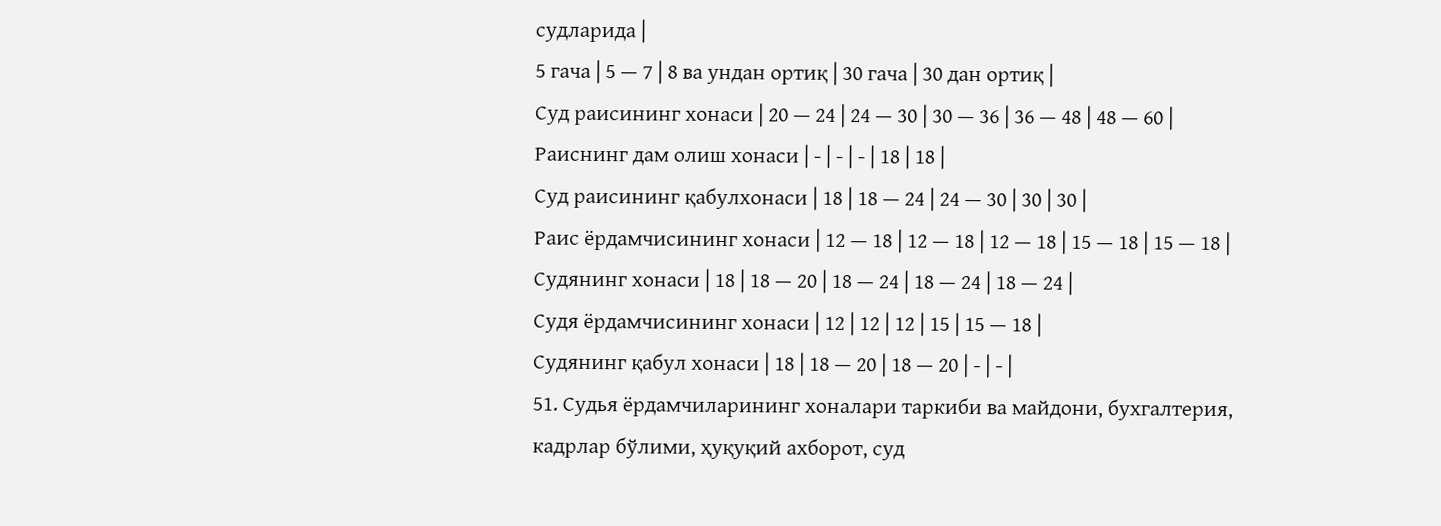судларида |
5 гача | 5 — 7 | 8 ва ундан ортиқ | 30 гача | 30 дан ортиқ |
Суд раисининг хонаси | 20 — 24 | 24 — 30 | 30 — 36 | 36 — 48 | 48 — 60 |
Раиснинг дам олиш хонаси | - | - | - | 18 | 18 |
Суд раисининг қабулхонаси | 18 | 18 — 24 | 24 — 30 | 30 | 30 |
Раис ёрдамчисининг хонаси | 12 — 18 | 12 — 18 | 12 — 18 | 15 — 18 | 15 — 18 |
Судянинг хонаси | 18 | 18 — 20 | 18 — 24 | 18 — 24 | 18 — 24 |
Судя ёрдамчисининг хонаси | 12 | 12 | 12 | 15 | 15 — 18 |
Судянинг қабул хонаси | 18 | 18 — 20 | 18 — 20 | - | - |
51. Судья ёрдамчиларининг хоналари таркиби ва майдони, бухгалтерия, кадрлар бўлими, ҳуқуқий ахборот, суд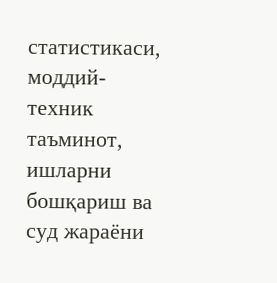статистикаси, моддий-техник таъминот, ишларни бошқариш ва суд жараёни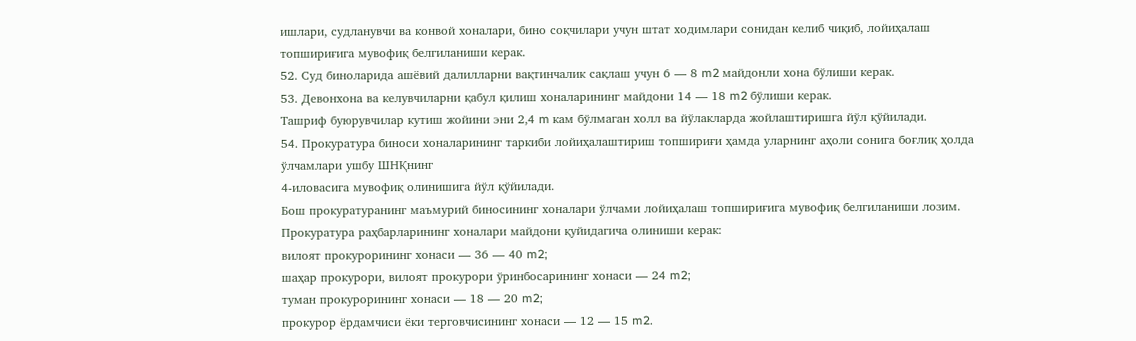ишлари, судланувчи ва конвой хоналари, бино соқчилари учун штат ходимлари сонидан келиб чиқиб, лойиҳалаш топшириғига мувофиқ белгиланиши керак.
52. Суд биноларида ашёвий далилларни вақтинчалик сақлаш учун 6 — 8 m2 майдонли хона бўлиши керак.
53. Девонхона ва келувчиларни қабул қилиш хоналарининг майдони 14 — 18 m2 бўлиши керак.
Ташриф буюрувчилар кутиш жойини эни 2,4 m кам бўлмаган холл ва йўлакларда жойлаштиришга йўл қўйилади.
54. Прокуратура биноси хоналарининг таркиби лойиҳалаштириш топшириғи ҳамда уларнинг аҳоли сонига боғлиқ ҳолда ўлчамлари ушбу ШНҚнинг
4-иловасига мувофиқ олинишига йўл қўйилади.
Бош прокуратуранинг маъмурий биносининг хоналари ўлчами лойиҳалаш топшириғига мувофиқ белгиланиши лозим.
Прокуратура раҳбарларининг хоналари майдони қуйидагича олиниши керак:
вилоят прокурорининг хонаси — 36 — 40 m2;
шаҳар прокурори, вилоят прокурори ўринбосарининг хонаси — 24 m2;
туман прокурорининг хонаси — 18 — 20 m2;
прокурор ёрдамчиси ёки терговчисининг хонаси — 12 — 15 m2.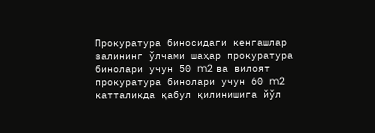Прокуратура биносидаги кенгашлар залининг ўлчами шаҳар прокуратура бинолари учун 50 m2 ва вилоят прокуратура бинолари учун 60 m2 катталикда қабул қилинишига йўл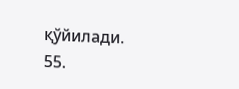қўйилади.
55.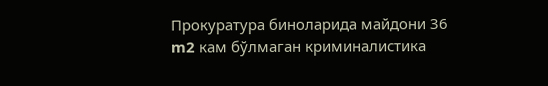Прокуратура биноларида майдони 36 m2 кам бўлмаган криминалистика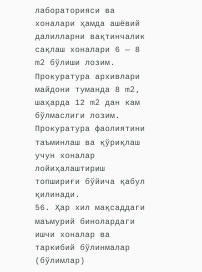лабораторияси ва хоналари ҳамда ашёвий далилларни вақтинчалик сақлаш хоналари 6 — 8 m2 бўлиши лозим.
Прокуратура архивлари майдони туманда 8 m2, шаҳарда 12 m2 дан кам бўлмаслиги лозим.
Прокуратура фаолиятини таъминлаш ва қўриқлаш учун хоналар лойиҳалаштириш топшириғи бўйича қабул қилинади.
56. Ҳар хил мақсаддаги маъмурий бинолардаги ишчи хоналар ва таркибий бўлинмалар (бўлимлар)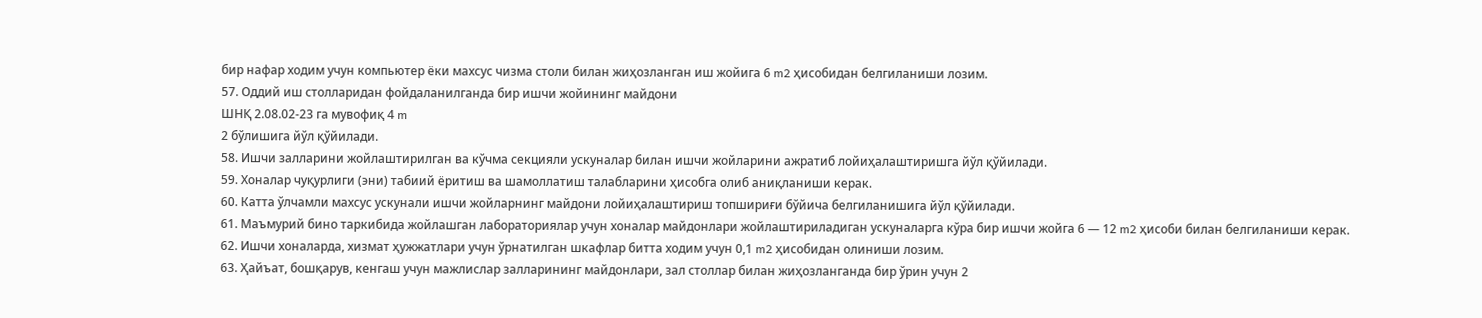бир нафар ходим учун компьютер ёки махсус чизма столи билан жиҳозланган иш жойига 6 m2 ҳисобидан белгиланиши лозим.
57. Оддий иш столларидан фойдаланилганда бир ишчи жойининг майдони
ШНҚ 2.08.02-23 га мувофиқ 4 m
2 бўлишига йўл қўйилади.
58. Ишчи залларини жойлаштирилган ва кўчма секцияли ускуналар билан ишчи жойларини ажратиб лойиҳалаштиришга йўл қўйилади.
59. Хоналар чуқурлиги (эни) табиий ёритиш ва шамоллатиш талабларини ҳисобга олиб аниқланиши керак.
60. Катта ўлчамли махсус ускунали ишчи жойларнинг майдони лойиҳалаштириш топшириғи бўйича белгиланишига йўл қўйилади.
61. Маъмурий бино таркибида жойлашган лабораториялар учун хоналар майдонлари жойлаштириладиган ускуналарга кўра бир ишчи жойга 6 — 12 m2 ҳисоби билан белгиланиши керак.
62. Ишчи хоналарда, хизмат ҳужжатлари учун ўрнатилган шкафлар битта ходим учун 0,1 m2 ҳисобидан олиниши лозим.
63. Ҳайъат, бошқарув, кенгаш учун мажлислар залларининг майдонлари, зал столлар билан жиҳозланганда бир ўрин учун 2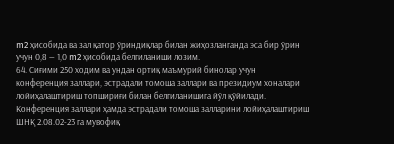m2 ҳисобида ва зал қатор ўриндиқлар билан жиҳозланганда эса бир ўрин учун 0,8 — 1,0 m2 ҳисобида белгиланиши лозим.
64. Сиғими 250 ходим ва ундан ортиқ маъмурий бинолар учун конференция заллари, эстрадали томоша заллари ва президиум хоналари лойиҳалаштириш топшириғи билан белгиланишига йўл қўйилади.
Конференция заллари ҳамда эстрадали томоша залларини лойиҳалаштириш
ШНҚ 2.08.02-23 га мувофиқ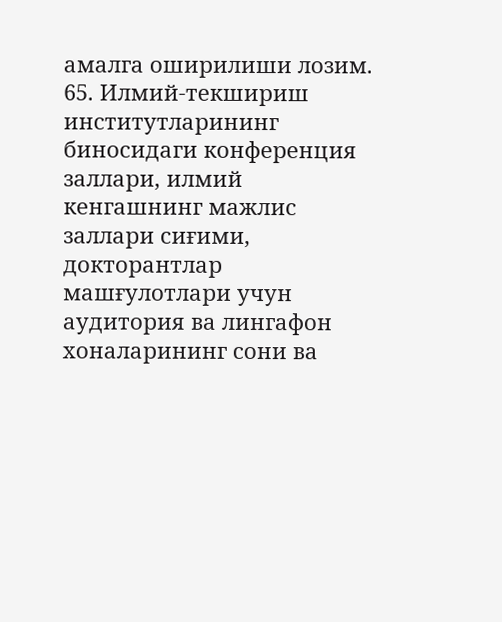амалга оширилиши лозим.
65. Илмий-текшириш институтларининг биносидаги конференция заллари, илмий кенгашнинг мажлис заллари сиғими, докторантлар машғулотлари учун аудитория ва лингафон хоналарининг сони ва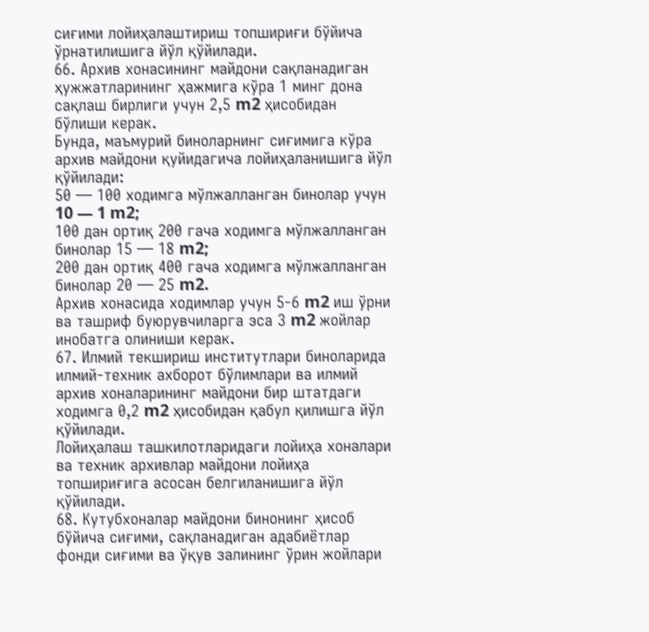сиғими лойиҳалаштириш топшириғи бўйича ўрнатилишига йўл қўйилади.
66. Архив хонасининг майдони сақланадиган ҳужжатларининг ҳажмига кўра 1 минг дона сақлаш бирлиги учун 2,5 m2 ҳисобидан бўлиши керак.
Бунда, маъмурий биноларнинг сиғимига кўра архив майдони қуйидагича лойиҳаланишига йўл қўйилади:
50 — 100 ходимга мўлжалланган бинолар учун 10 — 1 m2;
100 дан ортиқ 200 гача ходимга мўлжалланган бинолар 15 — 18 m2;
200 дан ортиқ 400 гача ходимга мўлжалланган бинолар 20 — 25 m2.
Архив хонасида ходимлар учун 5-6 m2 иш ўрни ва ташриф буюрувчиларга эса 3 m2 жойлар инобатга олиниши керак.
67. Илмий текшириш институтлари биноларида илмий-техник ахборот бўлимлари ва илмий архив хоналарининг майдони бир штатдаги ходимга 0,2 m2 ҳисобидан қабул қилишга йўл қўйилади.
Лойиҳалаш ташкилотларидаги лойиҳа хоналари ва техник архивлар майдони лойиҳа топшириғига асосан белгиланишига йўл қўйилади.
68. Кутубхоналар майдони бинонинг ҳисоб бўйича сиғими, сақланадиган адабиётлар фонди сиғими ва ўқув залининг ўрин жойлари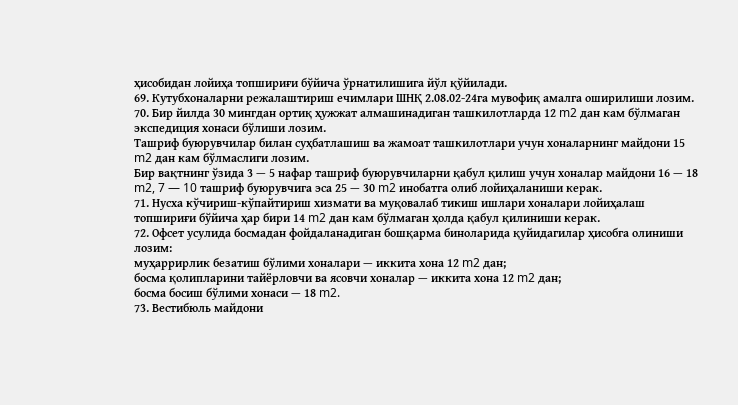ҳисобидан лойиҳа топшириғи бўйича ўрнатилишига йўл қўйилади.
69. Кутубхоналарни режалаштириш ечимлари ШНҚ 2.08.02-24га мувофиқ амалга оширилиши лозим.
70. Бир йилда 30 мингдан ортиқ ҳужжат алмашинадиган ташкилотларда 12 m2 дан кам бўлмаган экспедиция хонаси бўлиши лозим.
Ташриф буюрувчилар билан суҳбатлашиш ва жамоат ташкилотлари учун хоналарнинг майдони 15 m2 дан кам бўлмаслиги лозим.
Бир вақтнинг ўзида 3 — 5 нафар ташриф буюрувчиларни қабул қилиш учун хоналар майдони 16 — 18 m2, 7 — 10 ташриф буюрувчига эса 25 — 30 m2 инобатга олиб лойиҳаланиши керак.
71. Нусха кўчириш-кўпайтириш хизмати ва муқовалаб тикиш ишлари хоналари лойиҳалаш топшириғи бўйича ҳар бири 14 m2 дан кам бўлмаган ҳолда қабул қилиниши керак.
72. Офсет усулида босмадан фойдаланадиган бошқарма биноларида қуйидагилар ҳисобга олиниши лозим:
муҳаррирлик безатиш бўлими хоналари — иккита хона 12 m2 дан;
босма қолипларини тайёрловчи ва ясовчи хоналар — иккита хона 12 m2 дан;
босма босиш бўлими хонаси — 18 m2.
73. Вестибюль майдони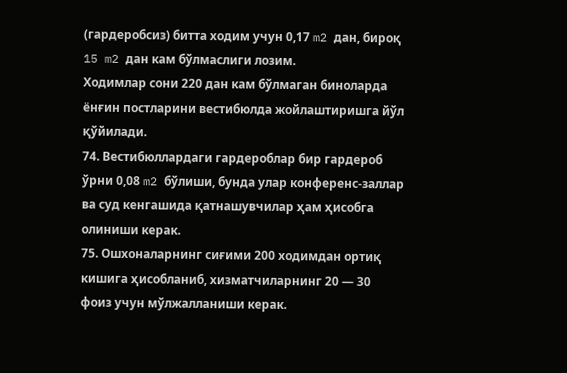(гардеробсиз) битта ходим учун 0,17 m2 дан, бироқ 15 m2 дан кам бўлмаслиги лозим.
Ходимлар сони 220 дан кам бўлмаган биноларда ёнғин постларини вестибюлда жойлаштиришга йўл қўйилади.
74. Вестибюллардаги гардероблар бир гардероб ўрни 0,08 m2 бўлиши, бунда улар конференс-заллар ва суд кенгашида қатнашувчилар ҳам ҳисобга олиниши керак.
75. Ошхоналарнинг сиғими 200 ходимдан ортиқ кишига ҳисобланиб, хизматчиларнинг 20 — 30 фоиз учун мўлжалланиши керак.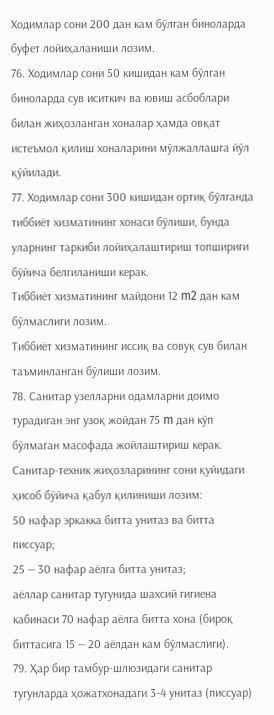Ходимлар сони 200 дан кам бўлган биноларда буфет лойиҳаланиши лозим.
76. Ходимлар сони 50 кишидан кам бўлган биноларда сув иситкич ва ювиш асбоблари билан жиҳозланган хоналар ҳамда овқат истеъмол қилиш хоналарини мўлжаллашга йўл қўйилади.
77. Ходимлар сони 300 кишидан ортиқ бўлганда тиббиёт хизматининг хонаси бўлиши, бунда уларнинг таркиби лойиҳалаштириш топшириғи бўйича белгиланиши керак.
Тиббиёт хизматининг майдони 12 m2 дан кам бўлмаслиги лозим.
Тиббиёт хизматининг иссиқ ва совуқ сув билан таъминланган бўлиши лозим.
78. Санитар узелларни одамларни доимо турадиган энг узоқ жойдан 75 m дан кўп бўлмаган масофада жойлаштириш керак.
Санитар-техник жиҳозларининг сони қуйидаги ҳисоб бўйича қабул қилиниши лозим:
50 нафар эркакка битта унитаз ва битта писсуар;
25 — 30 нафар аёлга битта унитаз;
аёллар санитар тугунида шахсий гигиена кабинаси 70 нафар аёлга битта хона (бироқ биттасига 15 — 20 аёлдан кам бўлмаслиги).
79. Ҳар бир тамбур-шлюзидаги санитар тугунларда ҳожатхонадаги 3-4 унитаз (писсуар)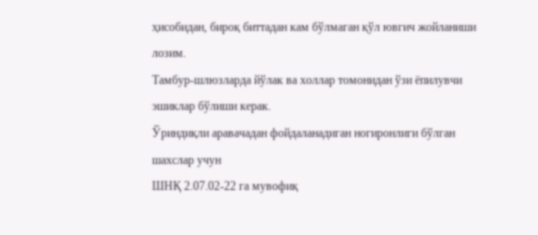ҳисобидан, бироқ биттадан кам бўлмаган қўл ювгич жойланиши лозим.
Тамбур-шлюзларда йўлак ва холлар томонидан ўзи ёпилувчи эшиклар бўлиши керак.
Ўриндиқли аравачадан фойдаланадиган ногиронлиги бўлган шахслар учун
ШНҚ 2.07.02-22 га мувофиқ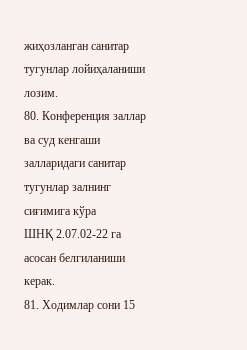жиҳозланган санитар тугунлар лойиҳаланиши лозим.
80. Конференция заллар ва суд кенгаши залларидаги санитар тугунлар залнинг сиғимига кўра
ШНҚ 2.07.02-22 га асосан белгиланиши керак.
81. Ходимлар сони 15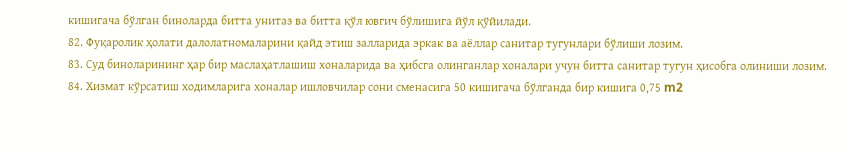кишигача бўлган биноларда битта унитаз ва битта қўл ювгич бўлишига йўл қўйилади.
82. Фуқаролик ҳолати далолатномаларини қайд этиш залларида эркак ва аёллар санитар тугунлари бўлиши лозим.
83. Суд биноларининг ҳар бир маслаҳатлашиш хоналарида ва ҳибсга олинганлар хоналари учун битта санитар тугун ҳисобга олиниши лозим.
84. Хизмат кўрсатиш ходимларига хоналар ишловчилар сони сменасига 50 кишигача бўлганда бир кишига 0,75 m2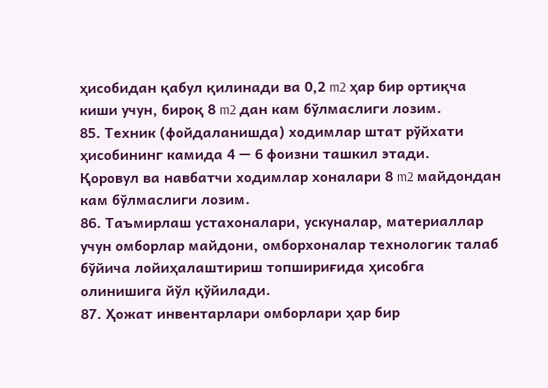ҳисобидан қабул қилинади ва 0,2 m2 ҳар бир ортиқча киши учун, бироқ 8 m2 дан кам бўлмаслиги лозим.
85. Техник (фойдаланишда) ходимлар штат рўйхати ҳисобининг камида 4 — 6 фоизни ташкил этади.
Қоровул ва навбатчи ходимлар хоналари 8 m2 майдондан кам бўлмаслиги лозим.
86. Таъмирлаш устахоналари, ускуналар, материаллар учун омборлар майдони, омборхоналар технологик талаб бўйича лойиҳалаштириш топшириғида ҳисобга олинишига йўл қўйилади.
87. Ҳожат инвентарлари омборлари ҳар бир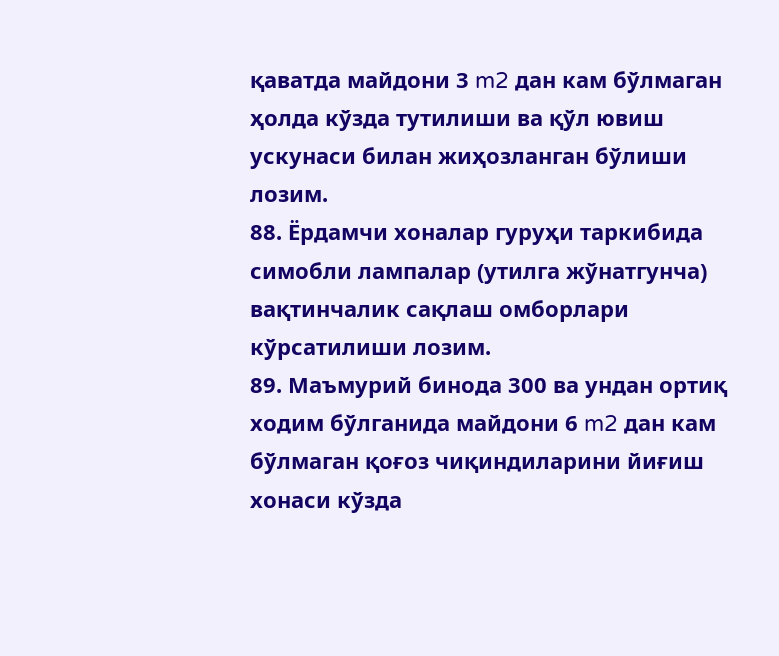қаватда майдони 3 m2 дан кам бўлмаган ҳолда кўзда тутилиши ва қўл ювиш ускунаси билан жиҳозланган бўлиши лозим.
88. Ёрдамчи хоналар гуруҳи таркибида симобли лампалар (утилга жўнатгунча) вақтинчалик сақлаш омборлари кўрсатилиши лозим.
89. Маъмурий бинода 300 ва ундан ортиқ ходим бўлганида майдони 6 m2 дан кам бўлмаган қоғоз чиқиндиларини йиғиш хонаси кўзда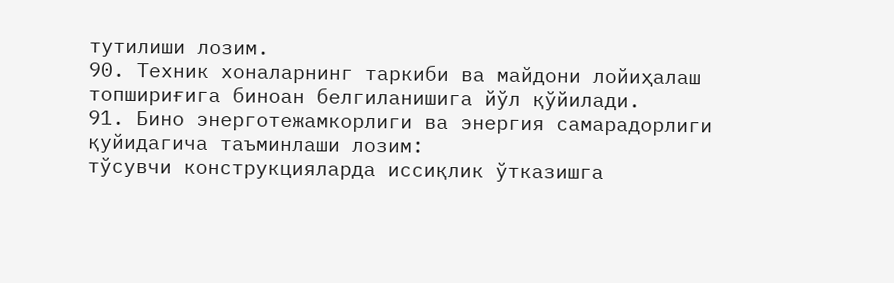тутилиши лозим.
90. Техник хоналарнинг таркиби ва майдони лойиҳалаш топшириғига биноан белгиланишига йўл қўйилади.
91. Бино энерготежамкорлиги ва энергия самарадорлиги қуйидагича таъминлаши лозим:
тўсувчи конструкцияларда иссиқлик ўтказишга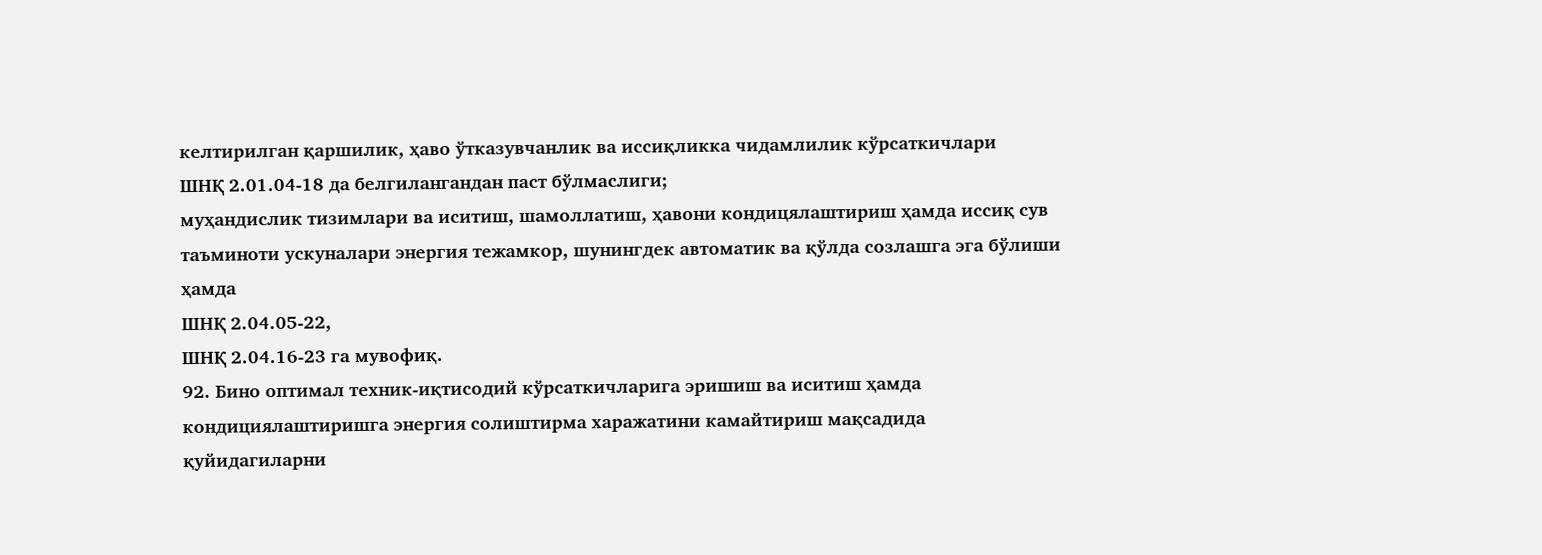келтирилган қаршилик, ҳаво ўтказувчанлик ва иссиқликка чидамлилик кўрсаткичлари
ШНҚ 2.01.04-18 да белгилангандан паст бўлмаслиги;
муҳандислик тизимлари ва иситиш, шамоллатиш, ҳавони кондицялаштириш ҳамда иссиқ сув таъминоти ускуналари энергия тежамкор, шунингдек автоматик ва қўлда созлашга эга бўлиши ҳамда
ШНҚ 2.04.05-22,
ШНҚ 2.04.16-23 га мувофиқ.
92. Бино оптимал техник-иқтисодий кўрсаткичларига эришиш ва иситиш ҳамда кондициялаштиришга энергия солиштирма харажатини камайтириш мақсадида қуйидагиларни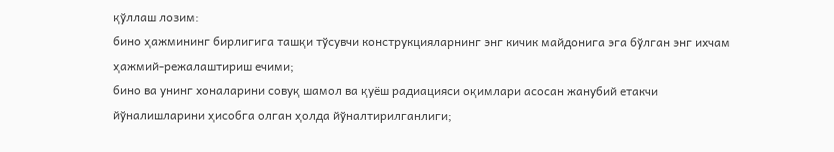қўллаш лозим:
бино ҳажмининг бирлигига ташқи тўсувчи конструкцияларнинг энг кичик майдонига эга бўлган энг ихчам ҳажмий-режалаштириш ечими;
бино ва унинг хоналарини совуқ шамол ва қуёш радиацияси оқимлари асосан жанубий етакчи йўналишларини ҳисобга олган ҳолда йўналтирилганлиги;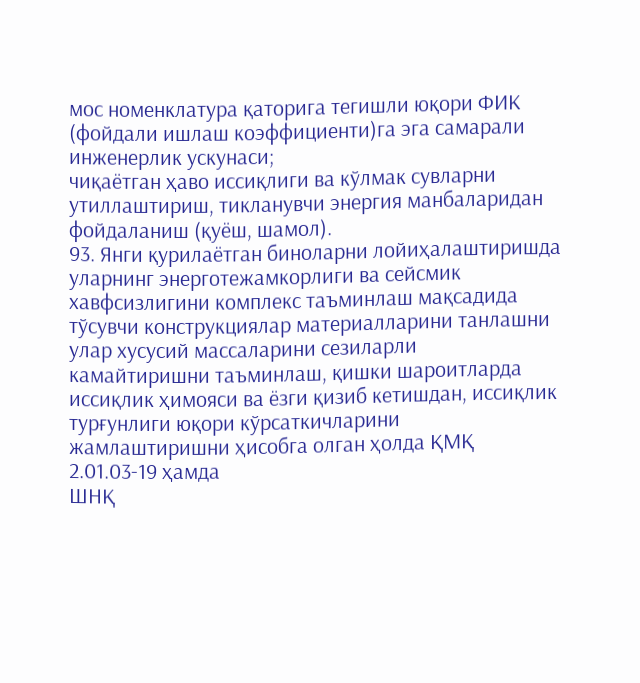мос номенклатура қаторига тегишли юқори ФИК (фойдали ишлаш коэффициенти)га эга самарали инженерлик ускунаси;
чиқаётган ҳаво иссиқлиги ва кўлмак сувларни утиллаштириш, тикланувчи энергия манбаларидан фойдаланиш (қуёш, шамол).
93. Янги қурилаётган биноларни лойиҳалаштиришда уларнинг энерготежамкорлиги ва сейсмик хавфсизлигини комплекс таъминлаш мақсадида тўсувчи конструкциялар материалларини танлашни улар хусусий массаларини сезиларли камайтиришни таъминлаш, қишки шароитларда иссиқлик ҳимояси ва ёзги қизиб кетишдан, иссиқлик турғунлиги юқори кўрсаткичларини жамлаштиришни ҳисобга олган ҳолда ҚМҚ 2.01.03-19 ҳамда
ШНҚ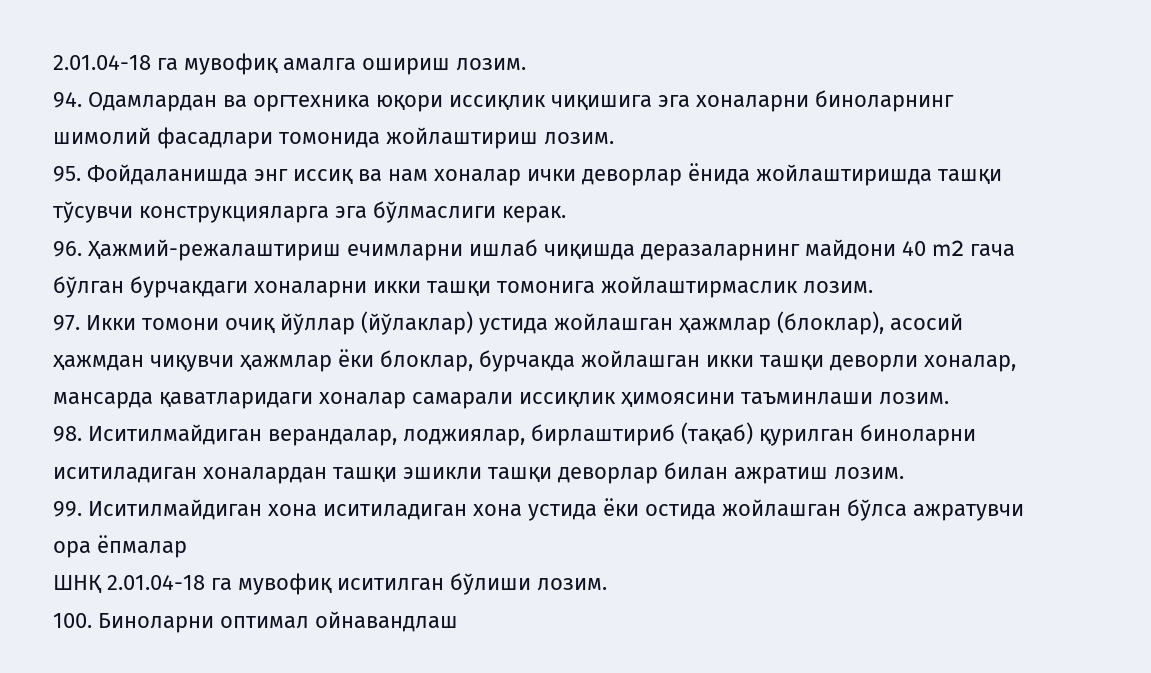2.01.04-18 га мувофиқ амалга ошириш лозим.
94. Одамлардан ва оргтехника юқори иссиқлик чиқишига эга хоналарни биноларнинг шимолий фасадлари томонида жойлаштириш лозим.
95. Фойдаланишда энг иссиқ ва нам хоналар ички деворлар ёнида жойлаштиришда ташқи тўсувчи конструкцияларга эга бўлмаслиги керак.
96. Ҳажмий-режалаштириш ечимларни ишлаб чиқишда деразаларнинг майдони 40 m2 гача бўлган бурчакдаги хоналарни икки ташқи томонига жойлаштирмаслик лозим.
97. Икки томони очиқ йўллар (йўлаклар) устида жойлашган ҳажмлар (блоклар), асосий ҳажмдан чиқувчи ҳажмлар ёки блоклар, бурчакда жойлашган икки ташқи деворли хоналар, мансарда қаватларидаги хоналар самарали иссиқлик ҳимоясини таъминлаши лозим.
98. Иситилмайдиган верандалар, лоджиялар, бирлаштириб (тақаб) қурилган биноларни иситиладиган хоналардан ташқи эшикли ташқи деворлар билан ажратиш лозим.
99. Иситилмайдиган хона иситиладиган хона устида ёки остида жойлашган бўлса ажратувчи ора ёпмалар
ШНҚ 2.01.04-18 га мувофиқ иситилган бўлиши лозим.
100. Биноларни оптимал ойнавандлаш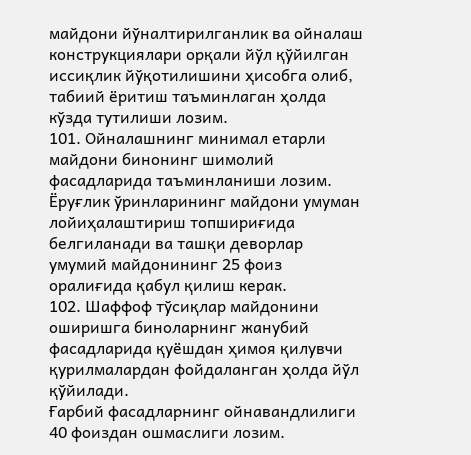майдони йўналтирилганлик ва ойналаш конструкциялари орқали йўл қўйилган иссиқлик йўқотилишини ҳисобга олиб, табиий ёритиш таъминлаган ҳолда кўзда тутилиши лозим.
101. Ойналашнинг минимал етарли майдони бинонинг шимолий фасадларида таъминланиши лозим.
Ёруғлик ўринларининг майдони умуман лойиҳалаштириш топшириғида белгиланади ва ташқи деворлар умумий майдонининг 25 фоиз оралиғида қабул қилиш керак.
102. Шаффоф тўсиқлар майдонини оширишга биноларнинг жанубий фасадларида қуёшдан ҳимоя қилувчи қурилмалардан фойдаланган ҳолда йўл қўйилади.
Ғарбий фасадларнинг ойнавандлилиги 40 фоиздан ошмаслиги лозим.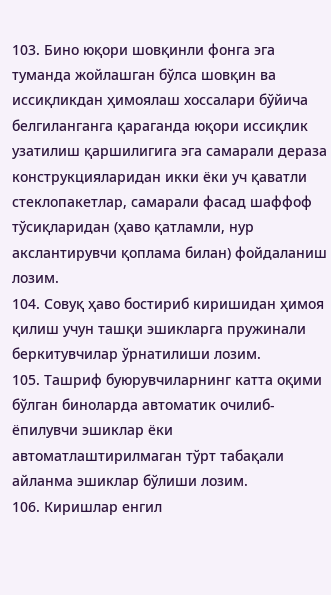103. Бино юқори шовқинли фонга эга туманда жойлашган бўлса шовқин ва иссиқликдан ҳимоялаш хоссалари бўйича белгиланганга қараганда юқори иссиқлик узатилиш қаршилигига эга самарали дераза конструкцияларидан икки ёки уч қаватли стеклопакетлар, самарали фасад шаффоф тўсиқларидан (ҳаво қатламли, нур акслантирувчи қоплама билан) фойдаланиш лозим.
104. Совуқ ҳаво бостириб киришидан ҳимоя қилиш учун ташқи эшикларга пружинали беркитувчилар ўрнатилиши лозим.
105. Ташриф буюрувчиларнинг катта оқими бўлган биноларда автоматик очилиб-ёпилувчи эшиклар ёки автоматлаштирилмаган тўрт табақали айланма эшиклар бўлиши лозим.
106. Киришлар енгил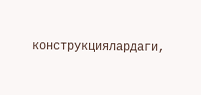конструкциялардаги,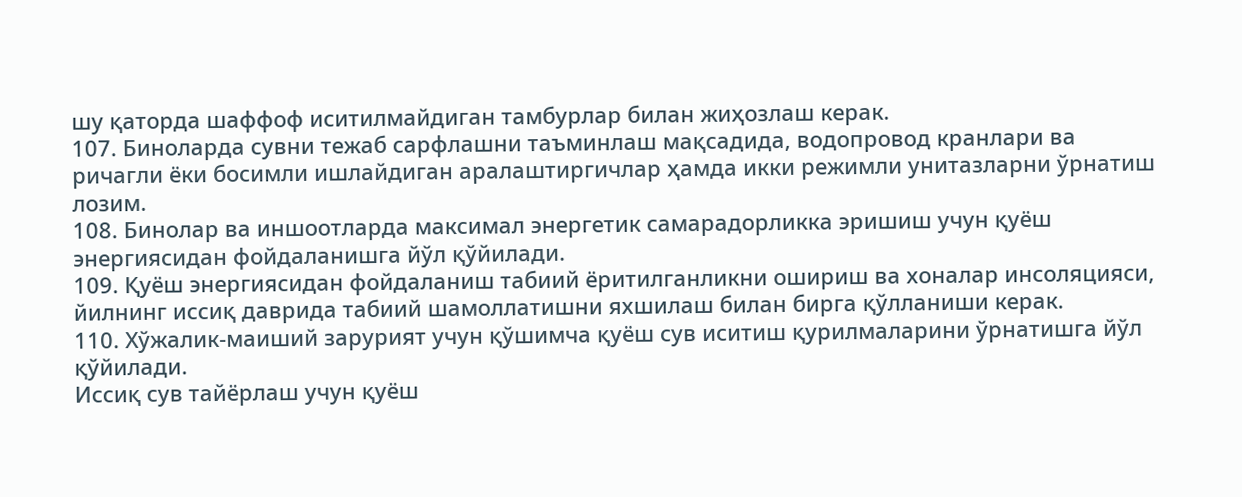шу қаторда шаффоф иситилмайдиган тамбурлар билан жиҳозлаш керак.
107. Биноларда сувни тежаб сарфлашни таъминлаш мақсадида, водопровод кранлари ва ричагли ёки босимли ишлайдиган аралаштиргичлар ҳамда икки режимли унитазларни ўрнатиш лозим.
108. Бинолар ва иншоотларда максимал энергетик самарадорликка эришиш учун қуёш энергиясидан фойдаланишга йўл қўйилади.
109. Қуёш энергиясидан фойдаланиш табиий ёритилганликни ошириш ва хоналар инсоляцияси, йилнинг иссиқ даврида табиий шамоллатишни яхшилаш билан бирга қўлланиши керак.
110. Хўжалик-маиший зарурият учун қўшимча қуёш сув иситиш қурилмаларини ўрнатишга йўл қўйилади.
Иссиқ сув тайёрлаш учун қуёш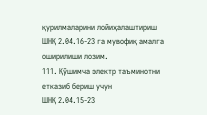қурилмаларини лойиҳалаштириш
ШНҚ 2.04.16-23 га мувофиқ амалга оширилиши лозим.
111. Қўшимча электр таъминотни етказиб бериш учун
ШНҚ 2.04.15-23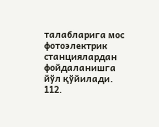талабларига мос фотоэлектрик станциялардан фойдаланишга йўл қўйилади.
112.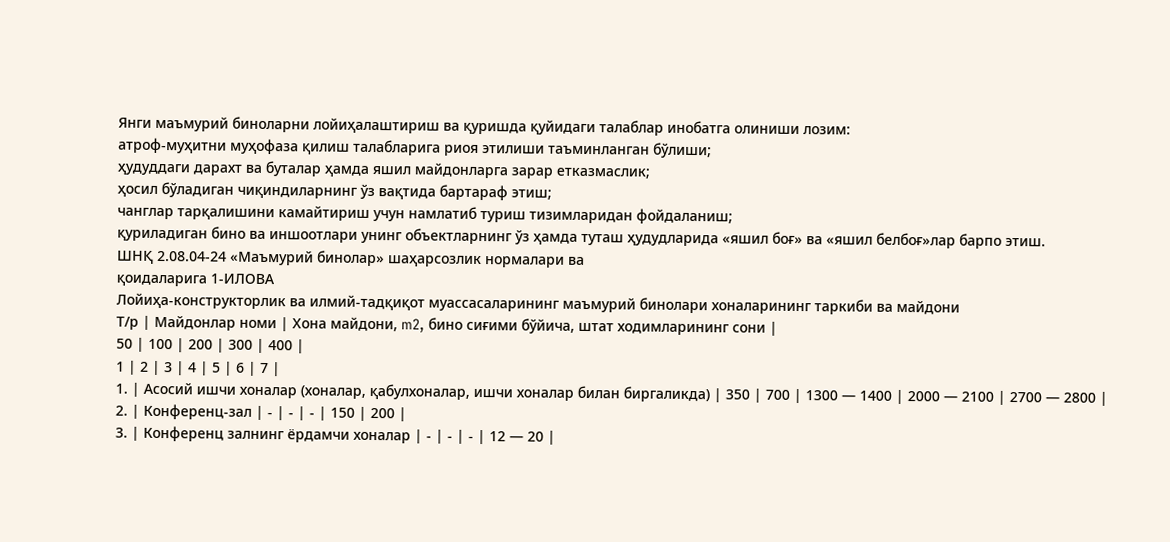Янги маъмурий биноларни лойиҳалаштириш ва қуришда қуйидаги талаблар инобатга олиниши лозим:
атроф-муҳитни муҳофаза қилиш талабларига риоя этилиши таъминланган бўлиши;
ҳудуддаги дарахт ва буталар ҳамда яшил майдонларга зарар етказмаслик;
ҳосил бўладиган чиқиндиларнинг ўз вақтида бартараф этиш;
чанглар тарқалишини камайтириш учун намлатиб туриш тизимларидан фойдаланиш;
қуриладиган бино ва иншоотлари унинг объектларнинг ўз ҳамда туташ ҳудудларида «яшил боғ» ва «яшил белбоғ»лар барпо этиш.
ШНҚ 2.08.04-24 «Маъмурий бинолар» шаҳарсозлик нормалари ва
қоидаларига 1-ИЛОВА
Лойиҳа-конструкторлик ва илмий-тадқиқот муассасаларининг маъмурий бинолари хоналарининг таркиби ва майдони
Т/р | Майдонлар номи | Хона майдони, m2, бино сиғими бўйича, штат ходимларининг сони |
50 | 100 | 200 | 300 | 400 |
1 | 2 | 3 | 4 | 5 | 6 | 7 |
1. | Асосий ишчи хоналар (хоналар, қабулхоналар, ишчи хоналар билан биргаликда) | 350 | 700 | 1300 — 1400 | 2000 — 2100 | 2700 — 2800 |
2. | Конференц-зал | - | - | - | 150 | 200 |
3. | Конференц залнинг ёрдамчи хоналар | - | - | - | 12 — 20 |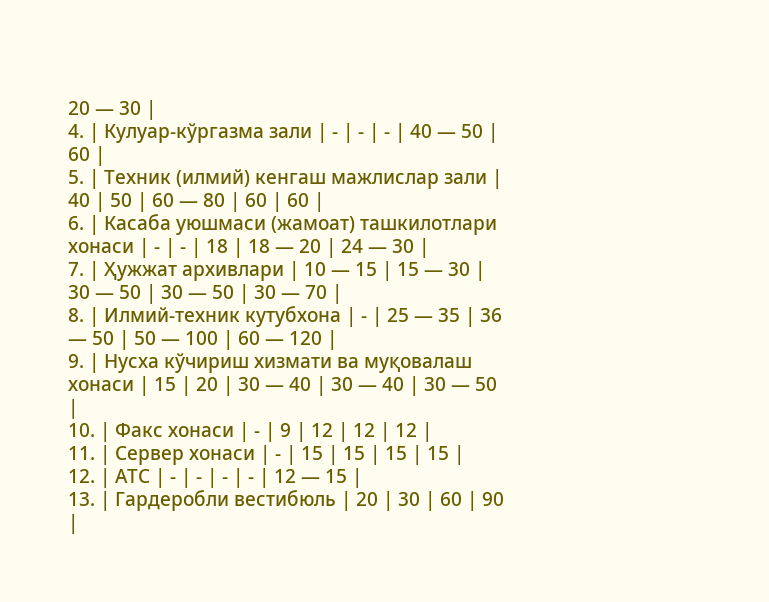20 — 30 |
4. | Кулуар-кўргазма зали | - | - | - | 40 — 50 | 60 |
5. | Техник (илмий) кенгаш мажлислар зали | 40 | 50 | 60 — 80 | 60 | 60 |
6. | Касаба уюшмаси (жамоат) ташкилотлари хонаси | - | - | 18 | 18 — 20 | 24 — 30 |
7. | Ҳужжат архивлари | 10 — 15 | 15 — 30 | 30 — 50 | 30 — 50 | 30 — 70 |
8. | Илмий-техник кутубхона | - | 25 — 35 | 36 — 50 | 50 — 100 | 60 — 120 |
9. | Нусха кўчириш хизмати ва муқовалаш хонаси | 15 | 20 | 30 — 40 | 30 — 40 | 30 — 50 |
10. | Факс хонаси | - | 9 | 12 | 12 | 12 |
11. | Сервер хонаси | - | 15 | 15 | 15 | 15 |
12. | АТС | - | - | - | - | 12 — 15 |
13. | Гардеробли вестибюль | 20 | 30 | 60 | 90 |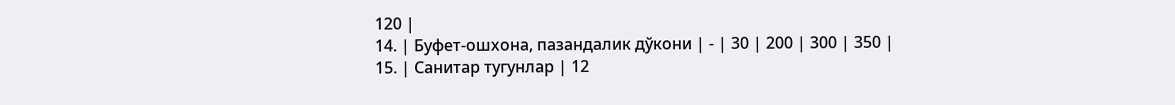120 |
14. | Буфет-ошхона, пазандалик дўкони | - | 30 | 200 | 300 | 350 |
15. | Санитар тугунлар | 12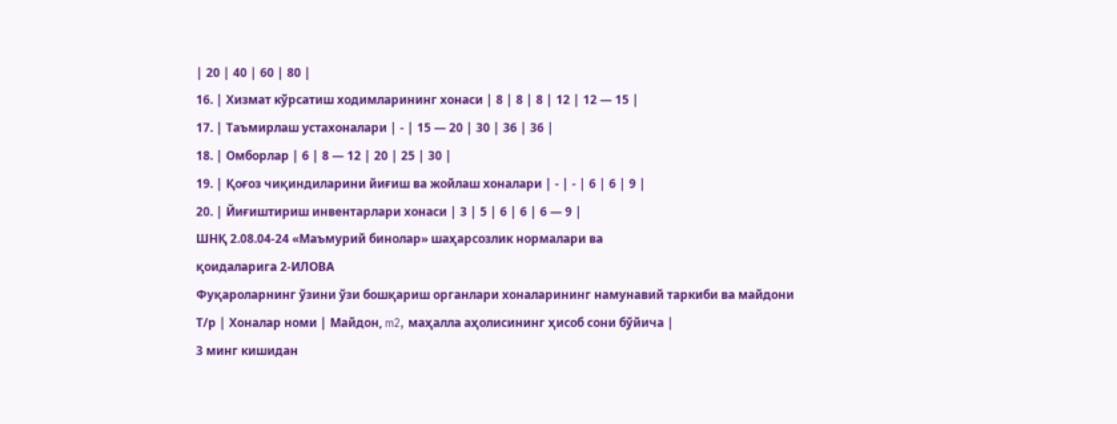| 20 | 40 | 60 | 80 |
16. | Хизмат кўрсатиш ходимларининг хонаси | 8 | 8 | 8 | 12 | 12 — 15 |
17. | Таъмирлаш устахоналари | - | 15 — 20 | 30 | 36 | 36 |
18. | Омборлар | 6 | 8 — 12 | 20 | 25 | 30 |
19. | Қоғоз чиқиндиларини йиғиш ва жойлаш хоналари | - | - | 6 | 6 | 9 |
20. | Йиғиштириш инвентарлари хонаси | 3 | 5 | 6 | 6 | 6 — 9 |
ШНҚ 2.08.04-24 «Маъмурий бинолар» шаҳарсозлик нормалари ва
қоидаларига 2-ИЛОВА
Фуқароларнинг ўзини ўзи бошқариш органлари хоналарининг намунавий таркиби ва майдони
Т/р | Хоналар номи | Майдон, m2, маҳалла аҳолисининг ҳисоб сони бўйича |
3 минг кишидан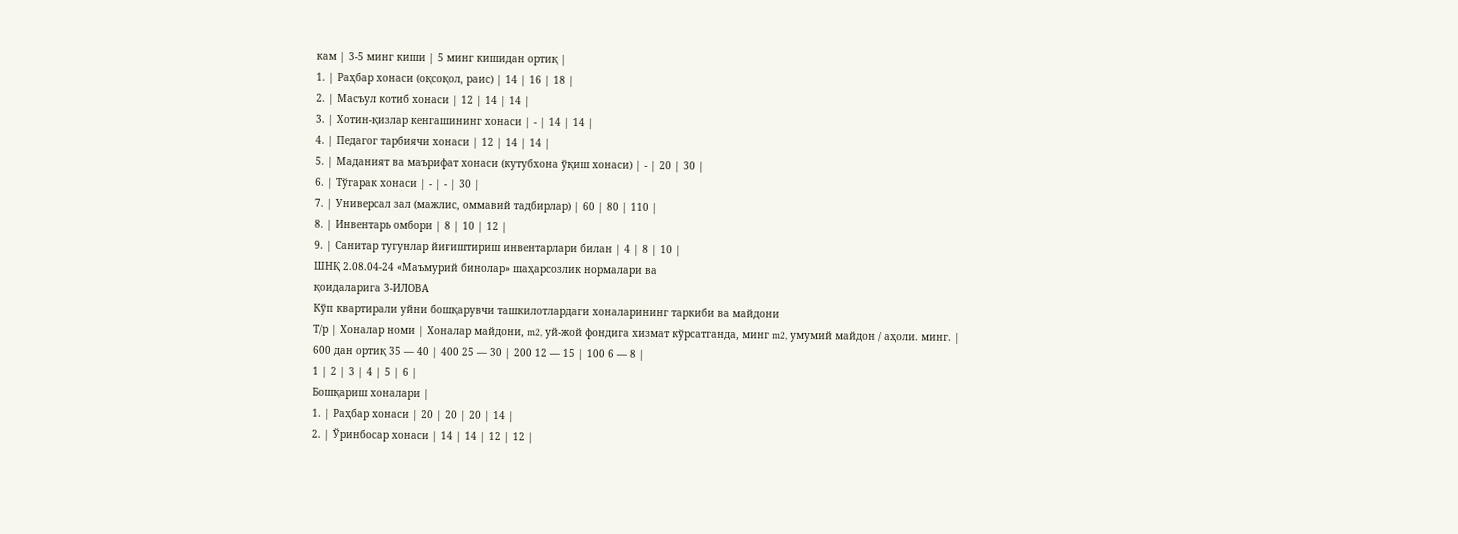кам | 3-5 минг киши | 5 минг кишидан ортиқ |
1. | Раҳбар хонаси (оқсоқол, раис) | 14 | 16 | 18 |
2. | Масъул котиб хонаси | 12 | 14 | 14 |
3. | Хотин-қизлар кенгашининг хонаси | - | 14 | 14 |
4. | Педагог тарбиячи хонаси | 12 | 14 | 14 |
5. | Маданият ва маърифат хонаси (кутубхона ўқиш хонаси) | - | 20 | 30 |
6. | Тўгарак хонаси | - | - | 30 |
7. | Универсал зал (мажлис, оммавий тадбирлар) | 60 | 80 | 110 |
8. | Инвентарь омбори | 8 | 10 | 12 |
9. | Санитар тугунлар йиғиштириш инвентарлари билан | 4 | 8 | 10 |
ШНҚ 2.08.04-24 «Маъмурий бинолар» шаҳарсозлик нормалари ва
қоидаларига 3-ИЛОВА
Кўп квартирали уйни бошқарувчи ташкилотлардаги хоналарининг таркиби ва майдони
Т/р | Хоналар номи | Хоналар майдони, m2, уй-жой фондига хизмат кўрсатганда, минг m2, умумий майдон / аҳоли. минг. |
600 дан ортиқ 35 — 40 | 400 25 — 30 | 200 12 — 15 | 100 6 — 8 |
1 | 2 | 3 | 4 | 5 | 6 |
Бошқариш хоналари |
1. | Раҳбар хонаси | 20 | 20 | 20 | 14 |
2. | Ўринбосар хонаси | 14 | 14 | 12 | 12 |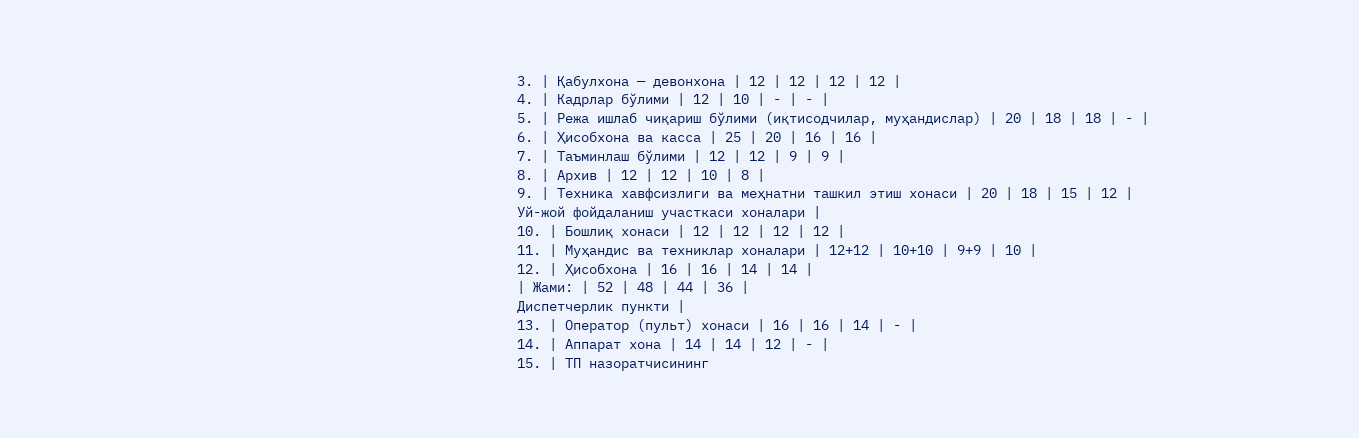3. | Қабулхона — девонхона | 12 | 12 | 12 | 12 |
4. | Кадрлар бўлими | 12 | 10 | - | - |
5. | Режа ишлаб чиқариш бўлими (иқтисодчилар, муҳандислар) | 20 | 18 | 18 | - |
6. | Ҳисобхона ва касса | 25 | 20 | 16 | 16 |
7. | Таъминлаш бўлими | 12 | 12 | 9 | 9 |
8. | Архив | 12 | 12 | 10 | 8 |
9. | Техника хавфсизлиги ва меҳнатни ташкил этиш хонаси | 20 | 18 | 15 | 12 |
Уй-жой фойдаланиш участкаси хоналари |
10. | Бошлиқ хонаси | 12 | 12 | 12 | 12 |
11. | Муҳандис ва техниклар хоналари | 12+12 | 10+10 | 9+9 | 10 |
12. | Ҳисобхона | 16 | 16 | 14 | 14 |
| Жами: | 52 | 48 | 44 | 36 |
Диспетчерлик пункти |
13. | Оператор (пульт) хонаси | 16 | 16 | 14 | - |
14. | Аппарат хона | 14 | 14 | 12 | - |
15. | ТП назоратчисининг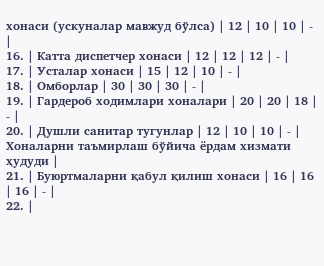хонаси (ускуналар мавжуд бўлса) | 12 | 10 | 10 | - |
16. | Катта диспетчер хонаси | 12 | 12 | 12 | - |
17. | Усталар хонаси | 15 | 12 | 10 | - |
18. | Омборлар | 30 | 30 | 30 | - |
19. | Гардероб ходимлари хоналари | 20 | 20 | 18 | - |
20. | Душли санитар тугунлар | 12 | 10 | 10 | - |
Хоналарни таъмирлаш бўйича ёрдам хизмати ҳудуди |
21. | Буюртмаларни қабул қилиш хонаси | 16 | 16 | 16 | - |
22. |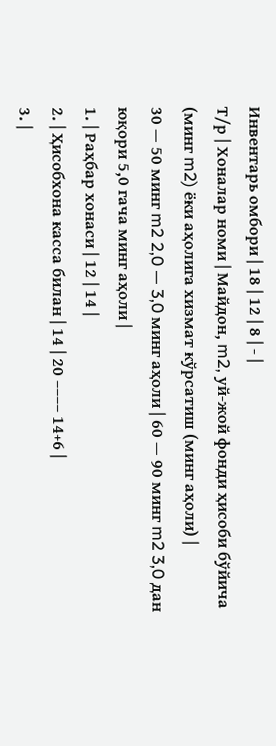Инвентарь омбори | 18 | 12 | 8 | - |
Т/р | Хоналар номи | Майдон, m2, уй-жой фонди ҳисоби бўйича (минг m2) ёки аҳолига хизмат кўрсатиш (минг аҳоли) |
30 — 50 минг m2 2,0 — 3,0 минг аҳоли | 60 — 90 минг m2 3,0 дан юқори 5,0 гача минг аҳоли |
1. | Раҳбар хонаси | 12 | 14 |
2. | Ҳисобхона касса билан | 14 | 20 –––– 14+6 |
3. |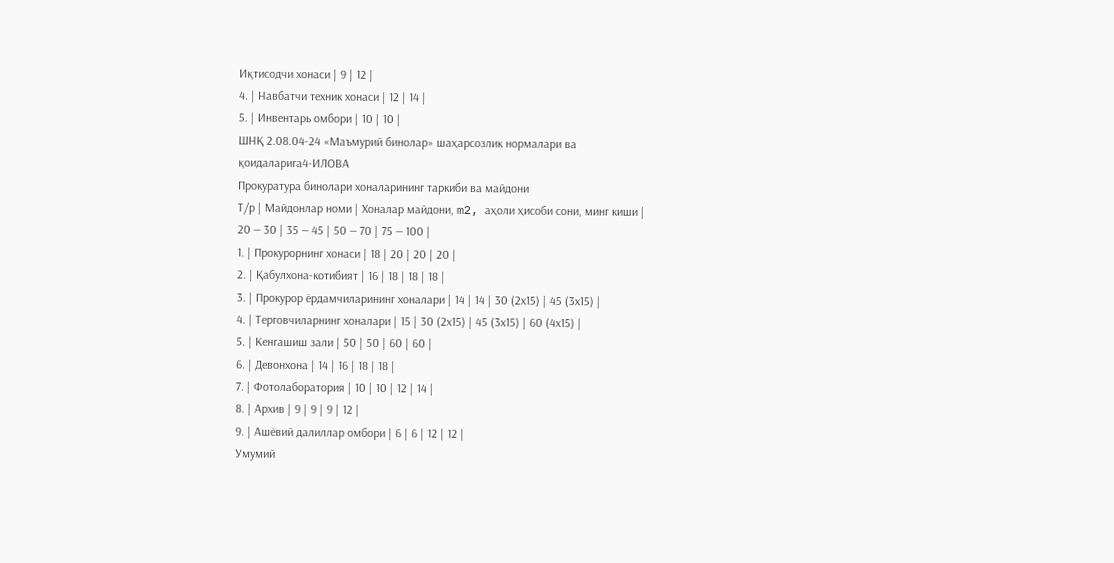Иқтисодчи хонаси | 9 | 12 |
4. | Навбатчи техник хонаси | 12 | 14 |
5. | Инвентарь омбори | 10 | 10 |
ШНҚ 2.08.04-24 «Маъмурий бинолар» шаҳарсозлик нормалари ва
қоидаларига4-ИЛОВА
Прокуратура бинолари хоналарининг таркиби ва майдони
Т/р | Майдонлар номи | Хоналар майдони, m2, аҳоли ҳисоби сони, минг киши |
20 — 30 | 35 — 45 | 50 — 70 | 75 — 100 |
1. | Прокурорнинг хонаси | 18 | 20 | 20 | 20 |
2. | Қабулхона-котибият | 16 | 18 | 18 | 18 |
3. | Прокурор ёрдамчиларининг хоналари | 14 | 14 | 30 (2х15) | 45 (3х15) |
4. | Терговчиларнинг хоналари | 15 | 30 (2х15) | 45 (3х15) | 60 (4х15) |
5. | Кенгашиш зали | 50 | 50 | 60 | 60 |
6. | Девонхона | 14 | 16 | 18 | 18 |
7. | Фотолаборатория | 10 | 10 | 12 | 14 |
8. | Архив | 9 | 9 | 9 | 12 |
9. | Ашёвий далиллар омбори | 6 | 6 | 12 | 12 |
Умумий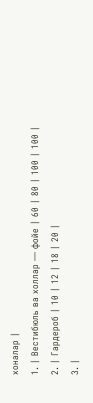хоналар |
1. | Вестибюль ва холлар — фойе | 60 | 80 | 100 | 100 |
2. | Гардероб | 10 | 12 | 18 | 20 |
3. |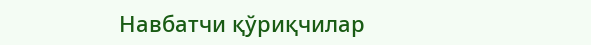Навбатчи қўриқчилар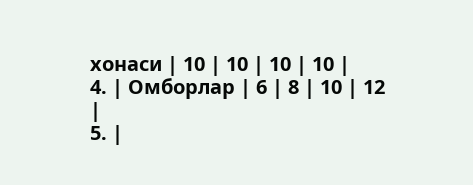хонаси | 10 | 10 | 10 | 10 |
4. | Омборлар | 6 | 8 | 10 | 12 |
5. |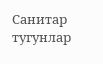Санитар тугунлар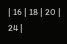| 16 | 18 | 20 | 24 |